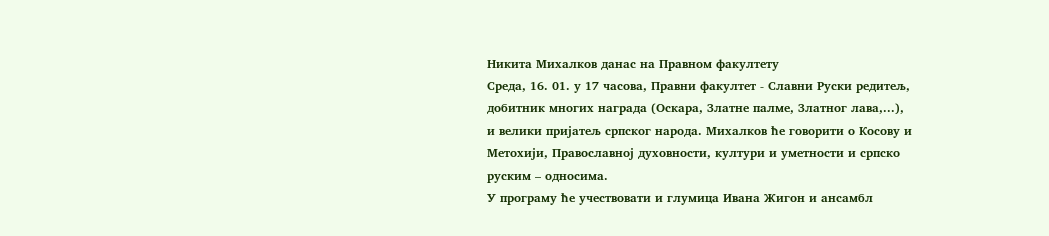Никита Михалков данас на Правном факултету
Среда, 16. 01. у 17 часова, Правни факултет - Славни Руски редитељ, добитник многих награда (Оскара, Златне палме, Златног лава,...), и велики пријатељ српског народа. Михалков ће говорити о Косову и Метохији, Православној духовности, култури и уметности и српско руским – односима.
У програму ће учествовати и глумица Ивана Жигон и ансамбл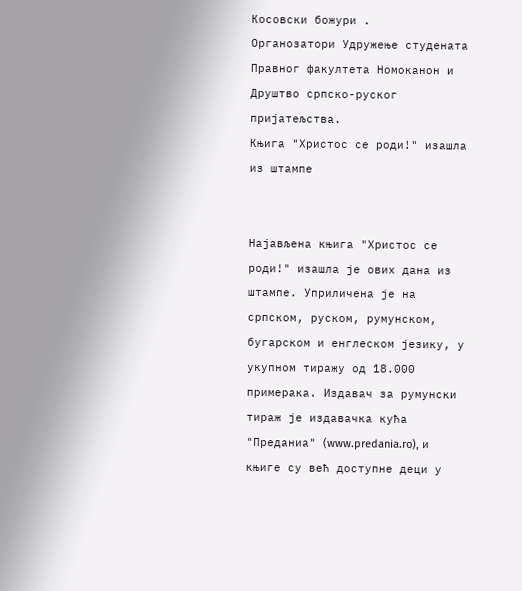Косовски божури .
Органозатори Удружење студената Правног факултета Номоканон и Друштво српско-руског пријатељства.
Књига "Христос се роди!" изашла из штампе


Најављена књига "Христос се роди!" изашла је ових дана из штампе. Уприличена је на српском, руском, румунском, бугарском и енглеском језику, у укупном тиражу од 18.000 примерака. Издавач за румунски тираж је издавачка кућа "Преданиа" (www.predania.ro), и књиге су већ доступне деци у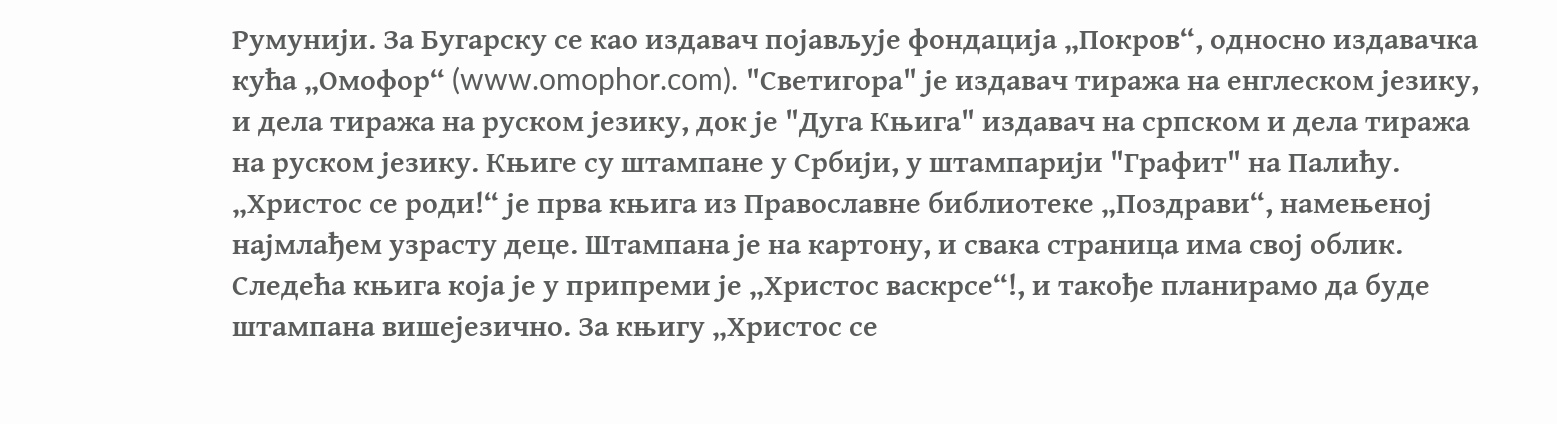Румунији. За Бугарску се као издавач појављује фондација „Покров“, односно издавачка кућа „Омофор“ (www.omophor.com). "Светигора" је издавач тиража на енглеском језику, и дела тиража на руском језику, док је "Дуга Књига" издавач на српском и дела тиража на руском језику. Књиге су штампане у Србији, у штампарији "Графит" на Палићу.
„Христос се роди!“ је прва књига из Православне библиотеке „Поздрави“, намењеној најмлађем узрасту деце. Штампана је на картону, и свака страница има свој облик. Следећа књига која је у припреми је „Христос васкрсе“!, и такође планирамо да буде штампана вишејезично. За књигу „Христос се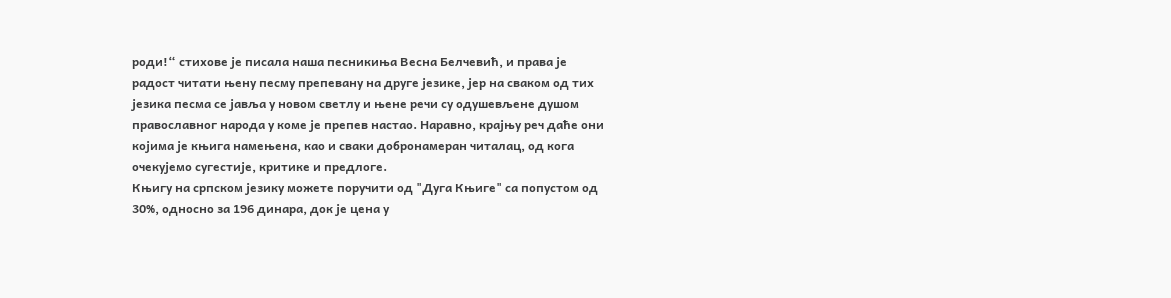роди!“ стихове је писала наша песникиња Весна Белчевић, и права је радост читати њену песму препевану на друге језике, јер на сваком од тих језика песма се јавља у новом светлу и њене речи су одушевљене душом православног народа у коме је препев настао. Наравно, крајњу реч даће они којима је књига намењена, као и сваки добронамеран читалац, од кога очекујемо сугестије, критике и предлоге.
Књигу на српском језику можете поручити од "Дуга Књиге" са попустом од 30%, односно за 196 динара, док је цена у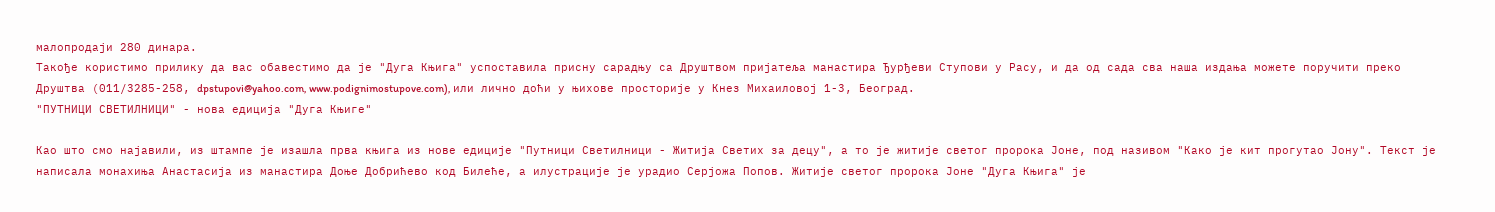малопродаји 280 динара.
Такође користимо прилику да вас обавестимо да је "Дуга Књига" успоставила присну сарадњу са Друштвом пријатеља манастира Ђурђеви Ступови у Расу, и да од сада сва наша издања можете поручити преко Друштва (011/3285-258, dpstupovi@yahoo.com, www.podignimostupove.com), или лично доћи у њихове просторије у Кнез Михаиловој 1-3, Београд.
"ПУТНИЦИ СВЕТИЛНИЦИ" - нова едиција "Дуга Књиге"

Као што смо најавили, из штампе је изашла прва књига из нове едиције "Путници Светилници - Житија Светих за децу", а то је житије светог пророка Јоне, под називом "Како је кит прогутао Јону". Текст је написала монахиња Анастасија из манастира Доње Добрићево код Билеће, а илустрације је урадио Серјожа Попов. Житије светог пророка Јоне "Дуга Књига" је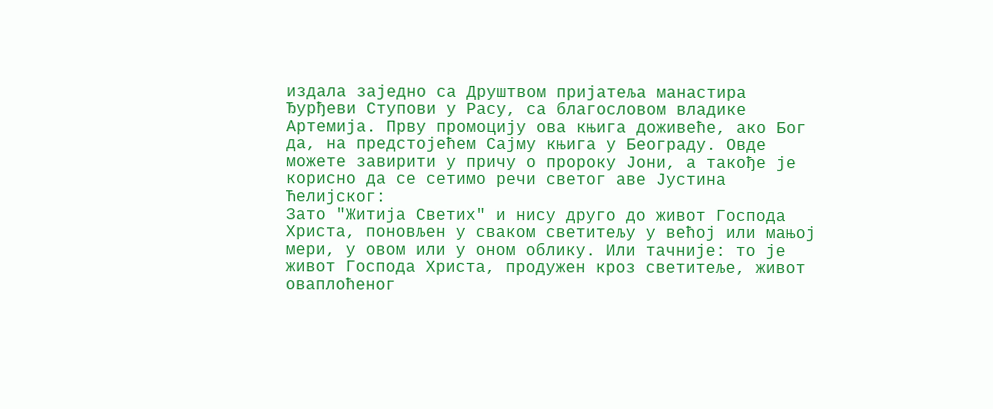издала заједно са Друштвом пријатеља манастира Ђурђеви Ступови у Расу, са благословом владике Артемија. Прву промоцију ова књига доживеће, ако Бог да, на предстојећем Сајму књига у Београду. Овде можете завирити у причу о пророку Јони, а такође је корисно да се сетимо речи светог аве Јустина Ћелијског:
Зато "Житија Светих" и нису друго до живот Господа Христа, поновљен у сваком светитељу у већој или мањој мери, у овом или у оном облику. Или тачније: то је живот Господа Христа, продужен кроз светитеље, живот оваплоћеног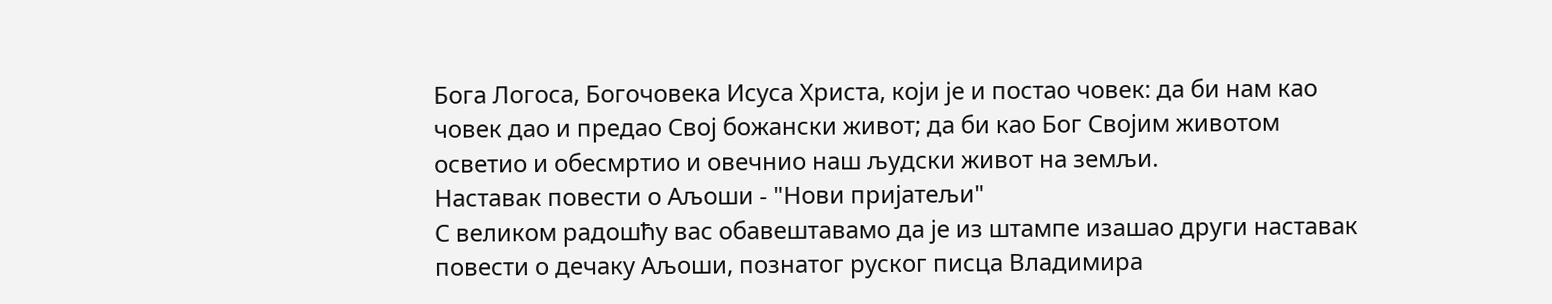Бога Логоса, Богочовека Исуса Христа, који је и постао човек: да би нам као човек дао и предао Свој божански живот; да би као Бог Својим животом осветио и обесмртио и овечнио наш људски живот на земљи.
Наставак повести о Аљоши - "Нови пријатељи"
С великом радошћу вас обавештавамо да је из штампе изашао други наставак повести о дечаку Аљоши, познатог руског писца Владимира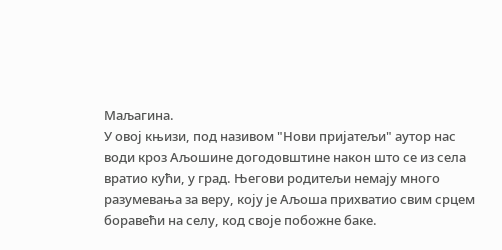Маљагина.
У овој књизи, под називом "Нови пријатељи" аутор нас води кроз Аљошине догодовштине након што се из села вратио кући, у град. Његови родитељи немају много разумевања за веру, коју је Аљоша прихватио свим срцем боравећи на селу, код своје побожне баке.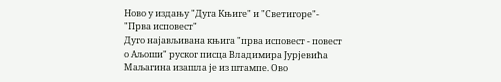Ново у издању "Дуга Књиге" и "Светигоре"- "Прва исповест"
Дуго најављивана књига "прва исповест - повест о Аљоши" руског писца Владимира Јурјевића Маљагина изашла је из штампе. Ово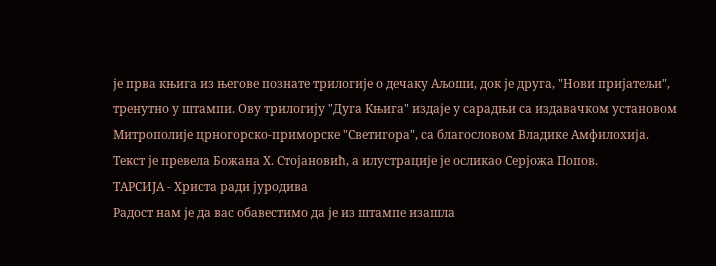је прва књига из његове познате трилогије о дечаку Аљоши, док је друга, "Нови пријатељи", тренутно у штампи. Ову трилогију "Дуга Књига" издаје у сарадњи са издавачком установом Митрополије црногорско-приморске "Светигора", са благословом Владике Амфилохија. Текст је превела Божана Х. Стојановић, а илустрације је осликао Серјожа Попов.
ТАРСИЈА - Христа ради јуродива
Радост нам је да вас обавестимо да је из штампе изашла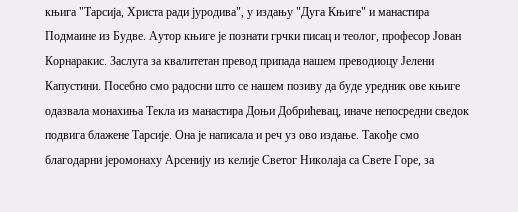књига "Тарсија, Христа ради јуродива", у издању "Дуга Књиге" и манастира Подмаине из Будве. Аутор књиге је познати грчки писац и теолог, професор Јован Корнаракис. Заслуга за квалитетан превод припада нашем преводиоцу Јелени Капустини. Посебно смо радосни што се нашем позиву да буде уредник ове књиге одазвала монахиња Текла из манастира Доњи Добрићевац, иначе непосредни сведок подвига блажене Тарсије. Она је написала и реч уз ово издање. Такође смо благодарни јеромонаху Арсенију из келије Светог Николаја са Свете Горе, за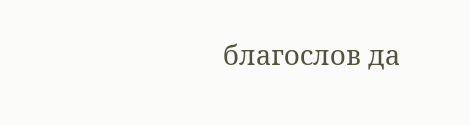благослов да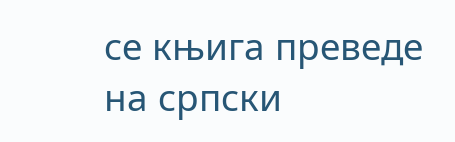се књига преведе на српски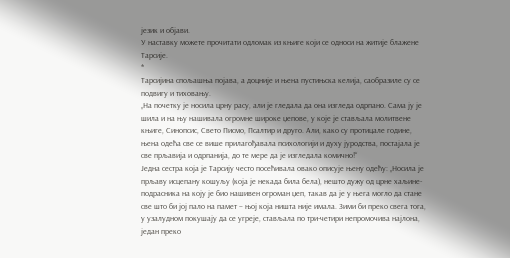језик и објави.
У наставку можете прочитати одломак из књиге који се односи на житије блажене Тарсије.
*
Тарсијина спољашња појава, а доцније и њена пустињска келија, саобразиле су се подвигу и тиховању.
„На почетку је носила црну расу, али је гледала да она изгледа одрпано. Сама ју је шила и на њу нашивала огромне широке џепове, у које је стављала молитвене књиге, Синопсис, Свето Писмо, Псалтир и друго. Али, како су протицале године, њена одећа све се више прилагођавала психологији и духу јуродства, постајала је све прљавија и одрпанија, до те мере да је изгледала комично!“
Једна сестра која је Тарсију често посећивала овако описује њену одећу: „Носила је прљаву исцепану кошуљу (која је некада била бела), нешто дужу од црне хаљине-подрасника на коју је био нашивен огроман џеп, такав да је у њега могло да стане све што би јој пало на памет – њој која ништа није имала. Зими би преко свега тога, у узалудном покушају да се угреје, стављала по три-четири непромочива најлона, један преко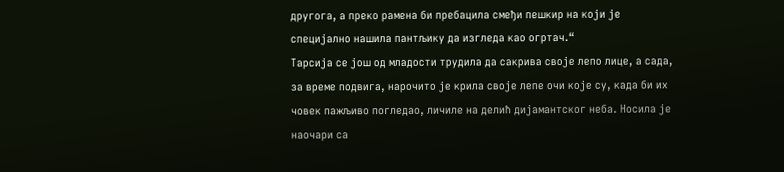другога, а преко рамена би пребацила смеђи пешкир на који је специјално нашила пантљику да изгледа као огртач.“
Тарсија се још од младости трудила да сакрива своје лепо лице, а сада, за време подвига, нарочито је крила своје лепе очи које су, када би их човек пажљиво погледао, личиле на делић дијамантског неба. Носила је наочари са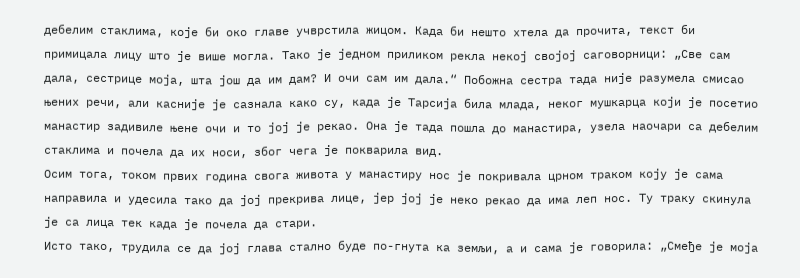дебелим стаклима, које би око главе учврстила жицом. Када би нешто хтела да прочита, текст би примицала лицу што је више могла. Тако је једном приликом рекла некој својој саговорници: „Све сам дала, сестрице моја, шта још да им дам? И очи сам им дала.“ Побожна сестра тада није разумела смисао њених речи, али касније је сазнала како су, када је Тарсија била млада, неког мушкарца који је посетио манастир задивиле њене очи и то јој је рекао. Она је тада пошла до манастира, узела наочари са дебелим стаклима и почела да их носи, због чега је покварила вид.
Осим тога, током првих година свога живота у манастиру нос је покривала црном траком коју је сама направила и удесила тако да јој прекрива лице, јер јој је неко рекао да има леп нос. Ту траку скинула је са лица тек када је почела да стари.
Исто тако, трудила се да јој глава стално буде по-гнута ка земљи, а и сама је говорила: „Смеђе је моја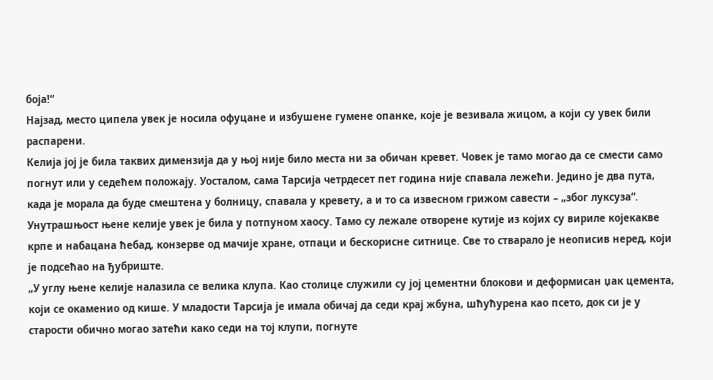боја!“
Најзад, место ципела увек је носила офуцане и избушене гумене опанке, које је везивала жицом, а који су увек били распарени.
Келија јој је била таквих димензија да у њој није било места ни за обичан кревет. Човек је тамо могао да се смести само погнут или у седећем положају. Уосталом, сама Тарсија четрдесет пет година није спавала лежећи. Једино је два пута, када је морала да буде смештена у болницу, спавала у кревету, а и то са извесном грижом савести – „због луксуза“.
Унутрашњост њене келије увек је била у потпуном хаосу. Тамо су лежале отворене кутије из којих су вириле којекакве крпе и набацана ћебад, конзерве од мачије хране, отпаци и бескорисне ситнице. Све то стварало је неописив неред, који је подсећао на ђубриште.
„У углу њене келије налазила се велика клупа. Као столице служили су јој цементни блокови и деформисан џак цемента, који се окаменио од кише. У младости Тарсија је имала обичај да седи крај жбуна, шћућурена као псето, док си је у старости обично могао затећи како седи на тој клупи, погнуте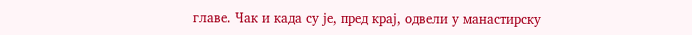главе. Чак и када су је, пред крај, одвели у манастирску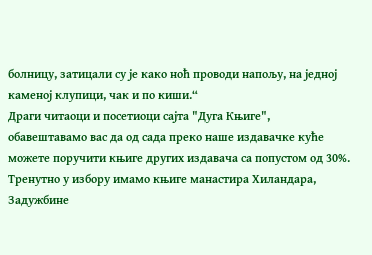болницу, затицали су је како ноћ проводи напољу, на једној каменој клупици, чак и по киши.“
Драги читаоци и посетиоци сајта "Дуга Књиге", обавештавамо вас да од сада преко наше издавачке куће можете поручити књиге других издавача са попустом од 30%. Тренутно у избору имамо књиге манастира Хиландара, Задужбине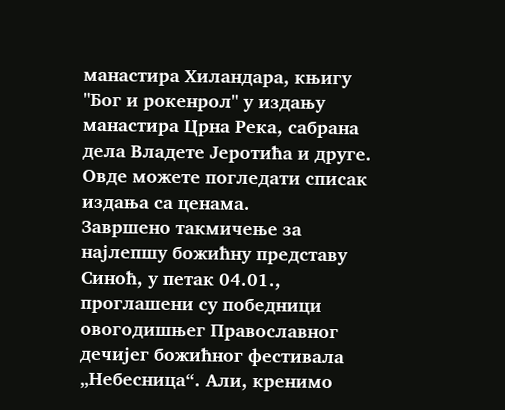манастира Хиландара, књигу "Бог и рокенрол" у издању манастира Црна Река, сабрана дела Владете Јеротића и друге. Овде можете погледати списак издања са ценама.
Завршено такмичење за најлепшу божићну представу
Синоћ, у петак 04.01., проглашени су победници овогодишњег Православног дечијег божићног фестивала „Небесница“. Али, кренимо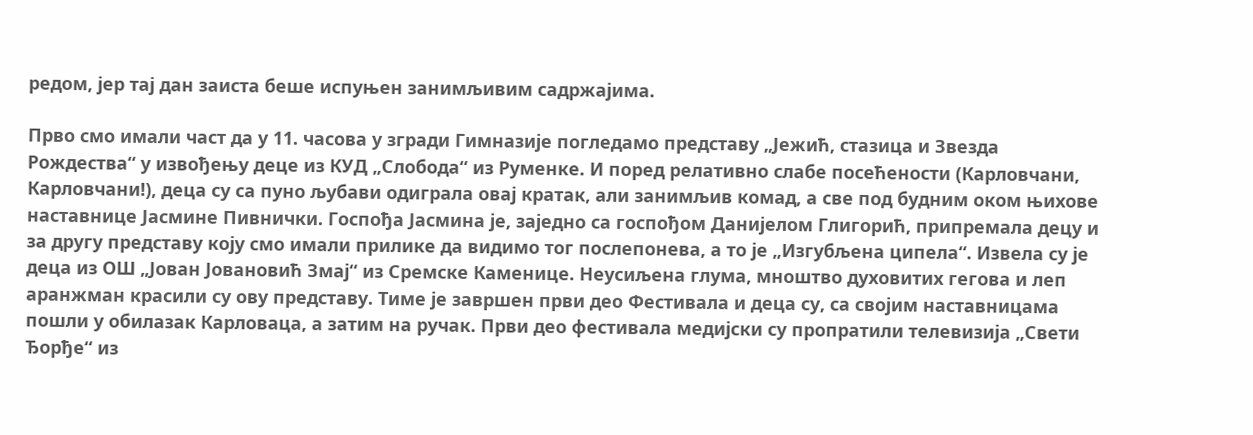редом, јер тај дан заиста беше испуњен занимљивим садржајима.

Прво смо имали част да у 11. часова у згради Гимназије погледамо представу „Јежић, стазица и Звезда Рождества“ у извођењу деце из КУД „Слобода“ из Руменке. И поред релативно слабе посећености (Карловчани, Карловчани!), деца су са пуно љубави одиграла овај кратак, али занимљив комад, а све под будним оком њихове наставнице Јасмине Пивнички. Госпођа Јасмина је, заједно са госпођом Данијелом Глигорић, припремала децу и за другу представу коју смо имали прилике да видимо тог послепонева, а то је „Изгубљена ципела“. Извела су је деца из ОШ „Јован Јовановић Змај“ из Сремске Каменице. Неусиљена глума, мноштво духовитих гегова и леп аранжман красили су ову представу. Тиме је завршен први део Фестивала и деца су, са својим наставницама пошли у обилазак Карловаца, а затим на ручак. Први део фестивала медијски су пропратили телевизија „Свети Ђорђе“ из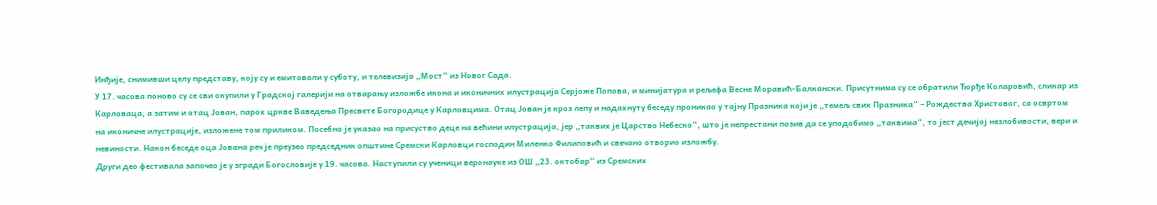Инђије, снимивши целу представу, коју су и емитовали у суботу, и телевизија „Мост“ из Новог Сада.
У 17. часова поново су се сви окупили у Градској галерији на отварању изложбе икона и иконичних илустрација Серјоже Попова, и минијатура и рељефа Весне Моравић-Балкански. Присутнима су се обратили Ђорђе Коларовић, сликар из Карловаца, а затим и отац Јован, парох цркве Ваведења Пресвете Богородице у Карловцима. Отац Јован је кроз лепу и надахнуту беседу проникао у тајну Празника који је „темељ свих Празника“ – Рождества Христовог, са освртом на иконичне илустрације, изложене том приликом. Посебно је указао на присуство деце на већини илустрација, јер „таквих је Царство Небеско“, што је непрестани позив да се уподобимо „таквима“, то јест дечијој незлобивости, вери и невиности. Након беседе оца Јована реч је преузео председник општине Сремски Карловци господин Миленко Филиповић и свечано отворио изложбу.
Други део фестивала започео је у згради Богословије у 19. часова. Наступили су ученици веронауке из ОШ „23. октобар“ из Сремских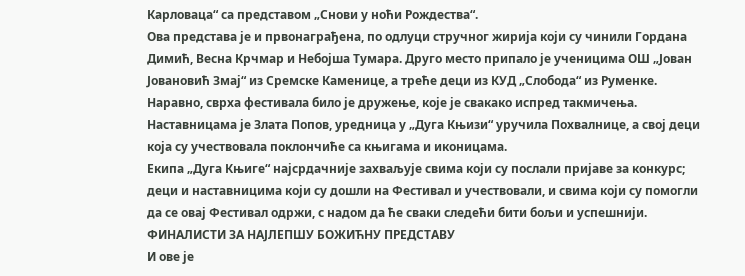Карловаца“ са представом „Снови у ноћи Рождества“.
Ова представа је и првонаграђена, по одлуци стручног жирија који су чинили Гордана Димић, Весна Крчмар и Небојша Тумара. Друго место припало је ученицима ОШ „Јован Јовановић Змај“ из Сремске Каменице, а треће деци из КУД „Слобода“ из Руменке. Наравно, сврха фестивала било је дружење, које је свакако испред такмичења. Наставницама је Злата Попов, уредница у „Дуга Књизи“ уручила Похвалнице, а свој деци која су учествовала поклончиће са књигама и иконицама.
Екипа „Дуга Књиге“ најсрдачније захваљује свима који су послали пријаве за конкурс; деци и наставницима који су дошли на Фестивал и учествовали, и свима који су помогли да се овај Фестивал одржи, с надом да ће сваки следећи бити бољи и успешнији.
ФИНАЛИСТИ ЗА НАЈЛЕПШУ БОЖИЋНУ ПРЕДСТАВУ
И ове је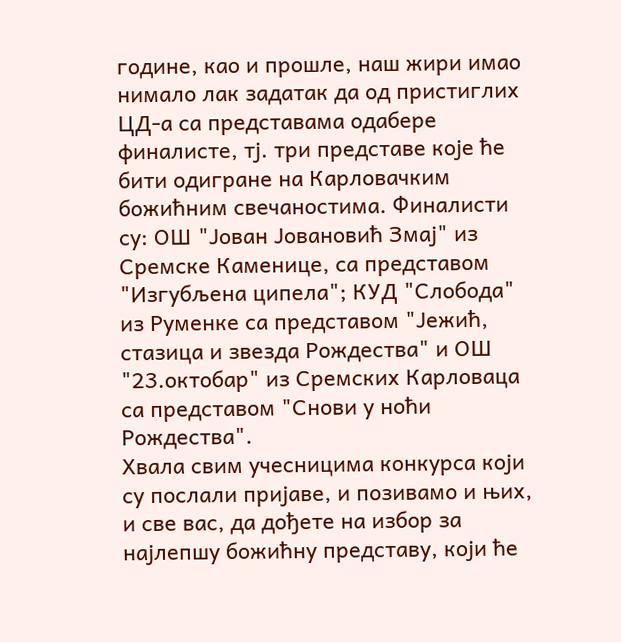године, као и прошле, наш жири имао нимало лак задатак да од пристиглих ЦД-а са представама одабере финалисте, тј. три представе које ће бити одигране на Карловачким божићним свечаностима. Финалисти су: ОШ "Јован Јовановић Змај" из Сремске Каменице, са представом "Изгубљена ципела"; КУД "Слобода" из Руменке са представом "Јежић, стазица и звезда Рождества" и ОШ "23.октобар" из Сремских Карловаца са представом "Снови у ноћи Рождества".
Хвала свим учесницима конкурса који су послали пријаве, и позивамо и њих, и све вас, да дођете на избор за најлепшу божићну представу, који ће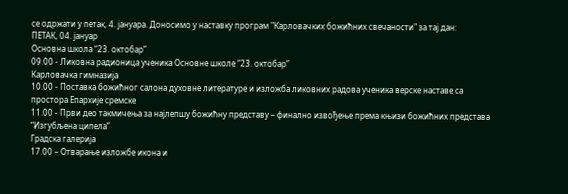се одржати у петак, 4. јануара. Доносимо у наставку програм "Карловачких божићних свечаности" за тај дан:
ПЕТАК, 04. јануар
Основна школа “23. октобар”
09.00 - Ликовна радионица ученика Основне школе “23. октобар”
Карловачка гимназија
10.00 - Поставка божићног салона духовне литературе и изложба ликовних радова ученика верске наставе са простора Епархије сремске
11.00 - Први део такмичења за најлепшу божићну представу – финално извођење према књизи божићних представа “Изгубљена ципела”
Градска галеријa
17.00 – Отварање изложбе икона и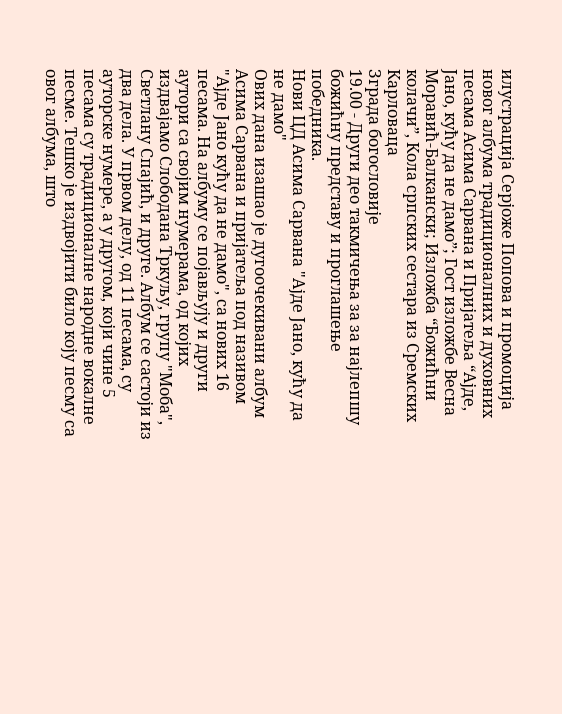илустрација Серјоже Попова и промоција новог албума традиционалних и духовних песама Асима Сарвана и Пријатеља “Ајде, Јано, кућу да не дамо”; Гост изложбе Весна Моравић-Балкански; Изложба “Божићни колачи”, Кола српских сестара из Сремских Карловаца
Зграда богословије
19.00 - Други део такмичења за за најлепшу божићну представу и проглашење победника.
Нови ЦД Асима Сарвана "Ајде Јано, кућу да не дамо"
Ових дана изашао је дугоочекивани албум Асима Сарвана и пријатеља под називом "Ајде Јано кућу да не дамо", са нових 16 песама. На албуму се појављују и други аутори са својим нумерама, од којих издвајамо Слободана Тркуљу, групу "Моба", Светлану Спајић, и друге. Албум се састоји из два дела. У првом делу, од 11 песама, су ауторске нумере, а у другом, који чине 5 песама су традиционалне народне вокалне песме. Тешко је издвојити било коју песму са овог албума, што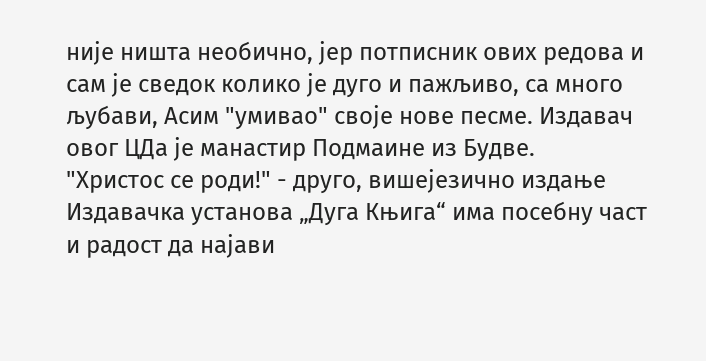није ништа необично, јер потписник ових редова и сам је сведок колико је дуго и пажљиво, са много љубави, Асим "умивао" своје нове песме. Издавач овог ЦДа је манастир Подмаине из Будве.
"Христос се роди!" - друго, вишејезично издање
Издавачка установа „Дуга Књига“ има посебну част и радост да најави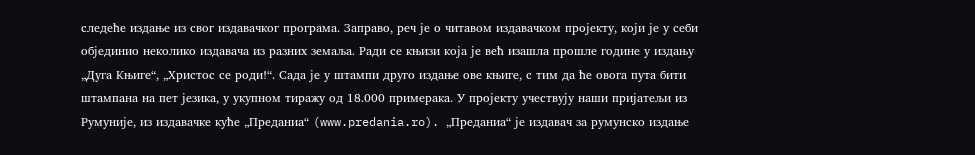следеће издање из свог издавачког програма. Заправо, реч је о читавом издавачком пројекту, који је у себи објединио неколико издавача из разних земаља. Ради се књизи која је већ изашла прошле године у издању „Дуга Књиге“, „Христос се роди!“. Сада је у штампи друго издање ове књиге, с тим да ће овога пута бити штампана на пет језика, у укупном тиражу од 18.000 примерака. У пројекту учествују наши пријатељи из Румуније, из издавачке куће „Преданиа“ (www.predania.ro). „Преданиа“ је издавач за румунско издање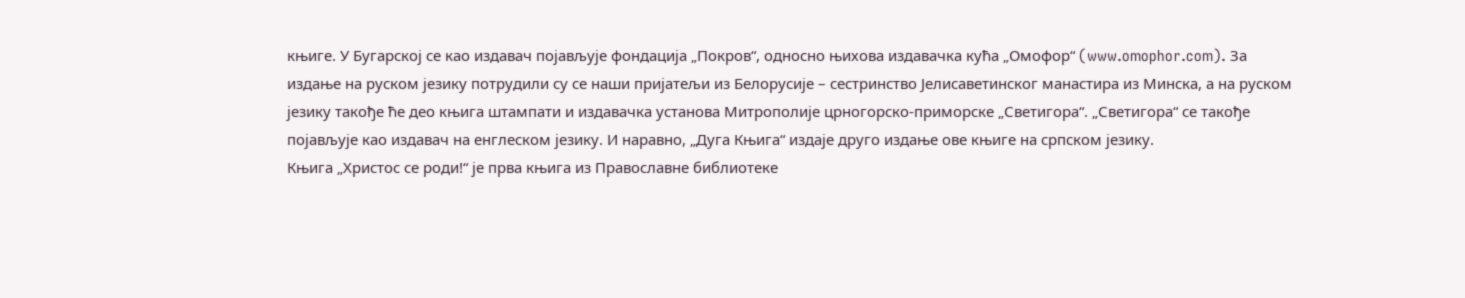књиге. У Бугарској се као издавач појављује фондација „Покров“, односно њихова издавачка кућа „Омофор“ (www.omophor.com). За издање на руском језику потрудили су се наши пријатељи из Белорусије – сестринство Јелисаветинског манастира из Минска, а на руском језику такође ће део књига штампати и издавачка установа Митрополије црногорско-приморске „Светигора“. „Светигора“ се такође појављује као издавач на енглеском језику. И наравно, „Дуга Књига“ издаје друго издање ове књиге на српском језику.
Књига „Христос се роди!“ је прва књига из Православне библиотеке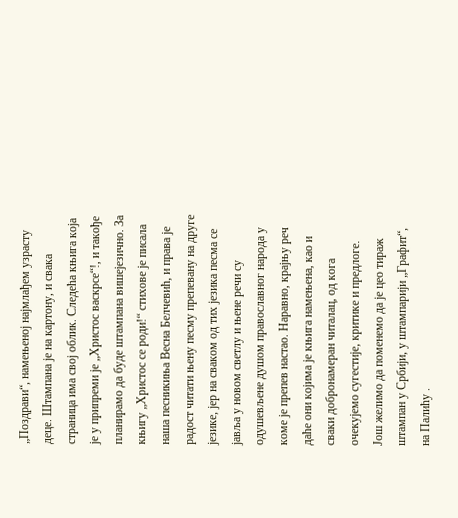„Поздрави“, намењеној најмлађем узрасту деце. Штампана је на картону, и свака страница има свој облик. Следећа књига која је у припреми је „Христос васкрсе“!, и такође планирамо да буде штампана вишејезично. За књигу „Христос се роди!“ стихове је писала наша песникиња Весна Белчевић, и права је радост читати њену песму препевану на друге језике, јер на сваком од тих језика песма се јавља у новом светлу и њене речи су одушевљене душом православног народа у коме је препев настао. Наравно, крајњу реч даће они којима је књига намењена, као и сваки добронамеран читалац, од кога очекујемо сугестије, критике и предлоге.
Још желимо да поменемо да је цео тираж штампан у Србији, у штампарији „Графит“, на Палићу .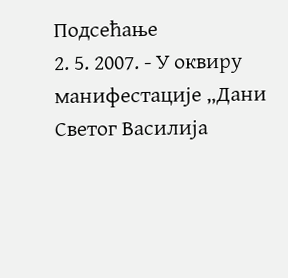Подсећање
2. 5. 2007. - У оквиру манифестације „Дани Светог Василија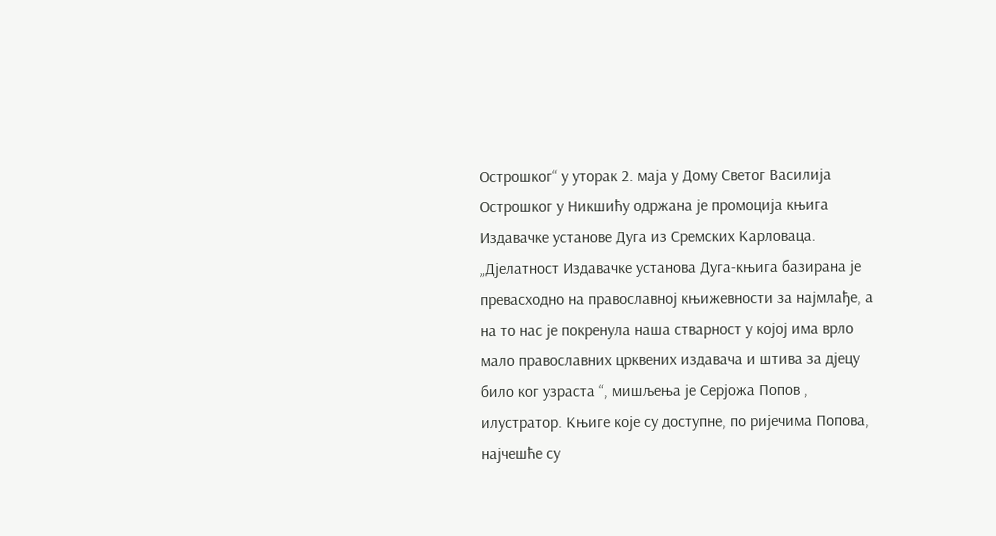Острошког“ у уторак 2. маја у Дому Светог Василија Острошког у Никшићу одржана је промоција књига Издавачке установе Дуга из Сремских Карловаца.
„Дјелатност Издавачке установа Дуга-књига базирана је превасходно на православној књижевности за најмлађе, а на то нас је покренула наша стварност у којој има врло мало православних црквених издавача и штива за дјецу било ког узраста “, мишљења је Серјожа Попов , илустратор. Књиге које су доступне, по ријечима Попова, најчешће су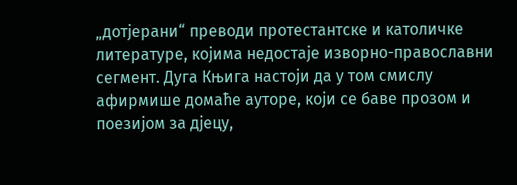„дотјерани“ преводи протестантске и католичке литературе, којима недостаје изворно-православни сегмент. Дуга Књига настоји да у том смислу афирмише домаће ауторе, који се баве прозом и поезијом за дјецу,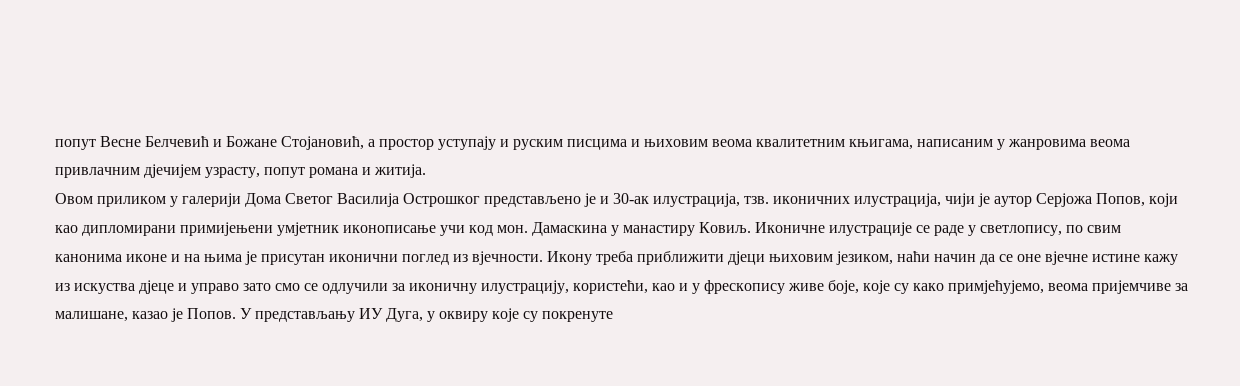попут Весне Белчевић и Божане Стојановић, а простор уступају и руским писцима и њиховим веома квалитетним књигама, написаним у жанровима веома привлачним дјечијем узрасту, попут романа и житија.
Овом приликом у галерији Дома Светог Василија Острошког представљено је и 30-ак илустрација, тзв. иконичних илустрација, чији је аутор Серјожа Попов, који као дипломирани примијењени умјетник иконописање учи код мон. Дамаскина у манастиру Ковиљ. Иконичне илустрације се раде у светлопису, по свим канонима иконе и на њима је присутан иконични поглед из вјечности. Икону треба приближити дјеци њиховим језиком, наћи начин да се оне вјечне истине кажу из искуства дјеце и управо зато смо се одлучили за иконичну илустрацију, користећи, као и у фрескопису живе боје, које су како примјећујемо, веома пријемчиве за малишане, казао је Попов. У представљању ИУ Дуга, у оквиру које су покренуте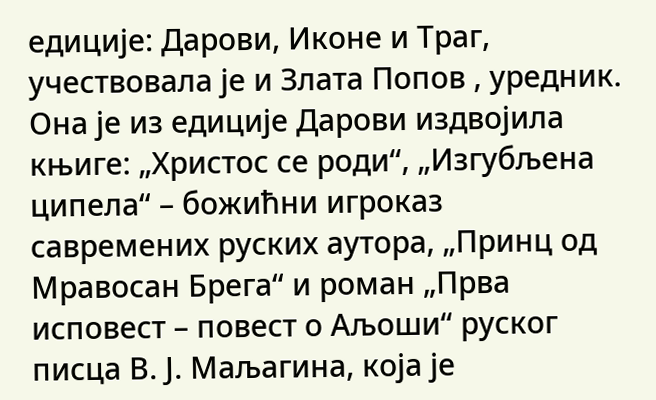едиције: Дарови, Иконе и Траг, учествовала је и Злата Попов , уредник. Она је из едиције Дарови издвојила књиге: „Христос се роди“, „Изгубљена ципела“ – божићни игроказ савремених руских аутора, „Принц од Мравосан Брега“ и роман „Прва исповест – повест о Аљоши“ руског писца В. Ј. Маљагина, која је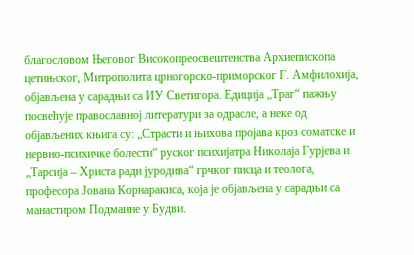благословом Његовог Високопреосвештенства Архиепископа цетињског, Митрополита црногорско-приморског Г. Амфилохија, објављена у сарадњи са ИУ Светигора. Едиција „Траг“ пажњу посвећује православној литератури за одрасле, а неке од објављених књига су: „Страсти и њихова пројава кроз соматске и нервно-психичке болести“ руског психијатра Николаја Гурјева и „Тарсија – Христа ради јуродива“ грчког писца и теолога, професора Јована Корнаракиса, која је објављена у сарадњи са манастиром Подмаине у Будви.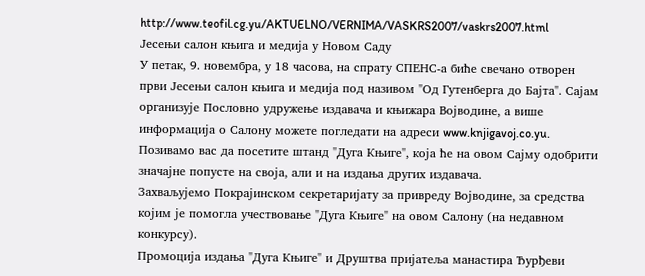http://www.teofil.cg.yu/AKTUELNO/VERNIMA/VASKRS2007/vaskrs2007.html
Јесењи салон књига и медија у Новом Саду
У петак, 9. новембра, у 18 часова, на спрату СПЕНС-а биће свечано отворен први Јесењи салон књига и медија под називом "Од Гутенберга до Бајта". Сајам организује Пословно удружење издавача и књижара Војводине, а више информација о Салону можете погледати на адреси www.knjigavoj.co.yu. Позивамо вас да посетите штанд "Дуга Књиге", која ће на овом Сајму одобрити значајне попусте на своја, али и на издања других издавача.
Захваљујемо Покрајинском секретаријату за привреду Војводине, за средства којим је помогла учествовање "Дуга Књиге" на овом Салону (на недавном конкурсу).
Промоција издања "Дуга Књиге" и Друштва пријатеља манастира Ђурђеви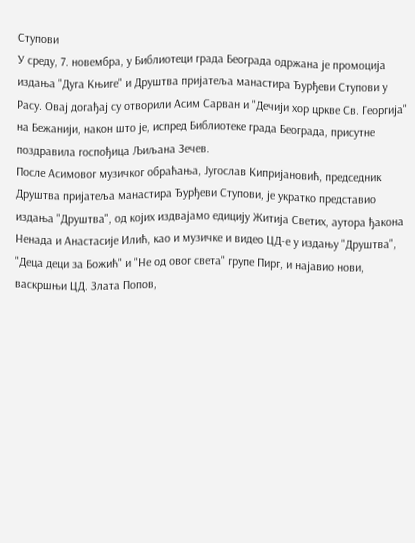Ступови
У среду, 7. новембра, у Библиотеци града Београда одржана је промоција издања "Дуга Књиге" и Друштва пријатеља манастира Ђурђеви Ступови у Расу. Овај догађај су отворили Асим Сарван и "Дечији хор цркве Св. Георгија" на Бежанији, након што је, испред Библиотеке града Београда, присутне поздравила госпођица Љиљанa Зечев.
После Асимовог музичког обраћања, Југослав Кипријановић, председник Друштва пријатеља манастира Ђурђеви Ступови, је укратко представио издања "Друштва", од којих издвајамо едицију Житија Светих, аутора ђакона Ненада и Анастасије Илић, као и музичке и видео ЦД-е у издању "Друштва", "Деца деци за Божић" и "Не од овог света" групе Пирг, и најавио нови, васкршњи ЦД. Злата Попов,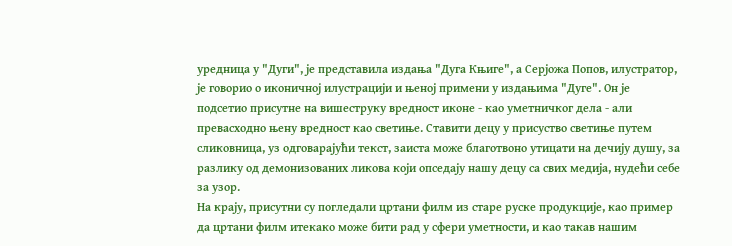уредница у "Дуги", је представила издања "Дуга Књиге", а Серјожа Попов, илустратор, је говорио о иконичној илустрацији и њеној примени у издањима "Дуге". Он је подсетио присутне на вишеструку вредност иконе - као уметничког дела - али превасходно њену вредност као светиње. Ставити децу у присуство светиње путем сликовница, уз одговарајући текст, заиста може благотвоно утицати на дечију душу, за разлику од демонизованих ликова који опседају нашу децу са свих медија, нудећи себе за узор.
На крају, присутни су погледали цртани филм из старе руске продукције, као пример да цртани филм итекако може бити рад у сфери уметности, и као такав нашим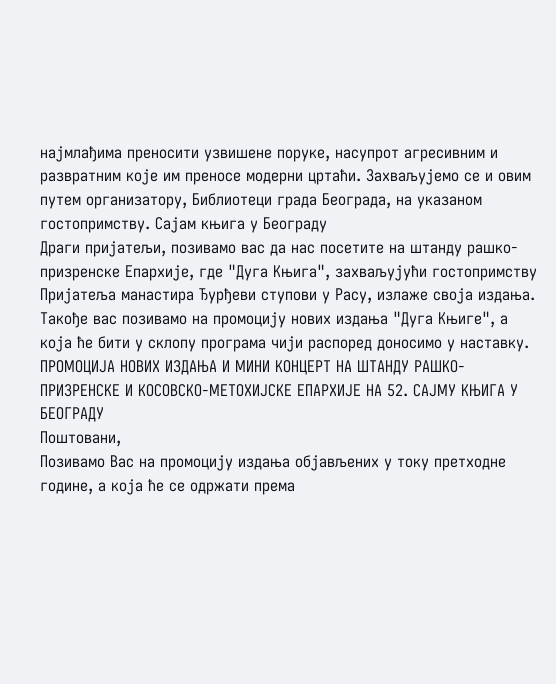најмлађима преносити узвишене поруке, насупрот агресивним и развратним које им преносе модерни цртаћи. Захваљујемо се и овим путем организатору, Библиотеци града Београда, на указаном гостопримству. Сајам књига у Београду
Драги пријатељи, позивамо вас да нас посетите на штанду рашко-призренске Епархије, где "Дуга Књига", захваљујући гостопримству Пријатеља манастира Ђурђеви ступови у Расу, излаже своја издања. Такође вас позивамо на промоцију нових издања "Дуга Књиге", а која ће бити у склопу програма чији распоред доносимо у наставку.
ПРОМОЦИЈА НОВИХ ИЗДАЊА И МИНИ КОНЦЕРТ НА ШТАНДУ РАШКО-ПРИЗРЕНСКЕ И КОСОВСКО-МЕТОХИЈСКЕ ЕПАРХИЈЕ НА 52. САЈМУ КЊИГА У БЕОГРАДУ
Поштовани,
Позивамо Вас на промоцију издања објављених у току претходне године, а која ће се одржати према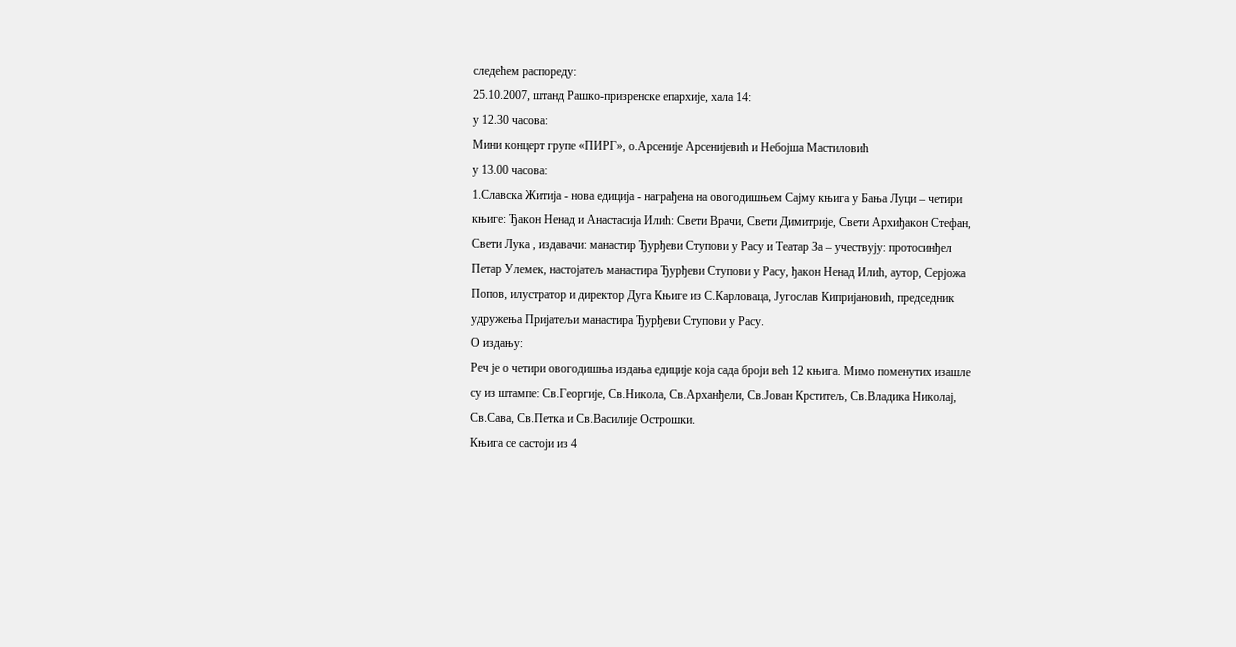следећем распореду:
25.10.2007, штанд Рашко-призренске епархије, хала 14:
у 12.30 часова:
Мини концерт групе «ПИРГ», о.Арсеније Арсенијевић и Небојша Мастиловић
у 13.00 часова:
1.Славска Житија - нова едиција - награђена на овогодишњем Сајму књига у Бања Луци – четири књиге: Ђакон Ненад и Анастасија Илић: Свети Врачи, Свети Димитрије, Свети Архиђакон Стефан, Свети Лука , издавачи: манастир Ђурђеви Ступови у Расу и Театар За – учествују: протосинђел Петар Улемек, настојатељ манастира Ђурђеви Ступови у Расу, ђакон Ненад Илић, аутор, Серјожа Попов, илустратор и директор Дуга Књиге из С.Карловаца, Југослав Кипријановић, председник удружења Пријатељи манастира Ђурђеви Ступови у Расу.
О издању:
Реч је о четири овогодишња издања едиције која сада броји већ 12 књига. Мимо поменутих изашле су из штампе: Св.Георгије, Св.Никола, Св.Арханђели, Св.Јован Крститељ, Св.Владика Николај, Св.Сава, Св.Петка и Св.Василије Острошки.
Књига се састоји из 4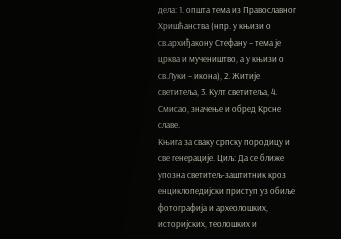дела: 1. општа тема из Православног Хришћанства (нпр. у књизи о св.архиђакону Стефану – тема је црква и мучеништво, а у књизи о св.Луки – икона), 2. Житије светитеља, 3. Култ светитеља, 4. Смисао, значење и обред Крсне славе.
Књига за сваку српску породицу и све генерације. Циљ: Да се ближе упозна светитељ-заштитник кроз енциклопедијски приступ уз обиље фотографија и археолошких, историјских, теолошких и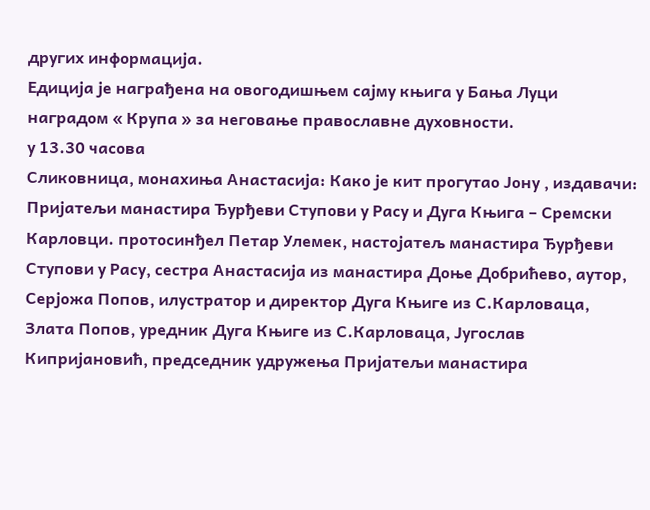других информација.
Едиција је награђена на овогодишњем сајму књига у Бања Луци наградом « Крупа » за неговање православне духовности.
у 13.30 часова
Сликовница, монахиња Анастасија: Како је кит прогутао Јону , издавачи: Пријатељи манастира Ђурђеви Ступови у Расу и Дуга Књига – Сремски Карловци. протосинђел Петар Улемек, настојатељ манастира Ђурђеви Ступови у Расу, сестра Анастасија из манастира Доње Добрићево, аутор, Серјожа Попов, илустратор и директор Дуга Књиге из С.Карловаца, Злата Попов, уредник Дуга Књиге из С.Карловаца, Југослав Кипријановић, председник удружења Пријатељи манастира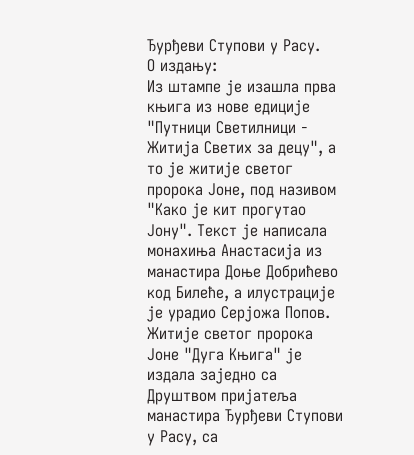Ђурђеви Ступови у Расу.
О издању:
Из штампе је изашла прва књига из нове едиције "Путници Светилници - Житија Светих за децу", а то је житије светог пророка Јоне, под називом "Како је кит прогутао Јону". Текст је написала монахиња Анастасија из манастира Доње Добрићево код Билеће, а илустрације је урадио Серјожа Попов. Житије светог пророка Јоне "Дуга Књига" је издала заједно са Друштвом пријатеља манастира Ђурђеви Ступови у Расу, са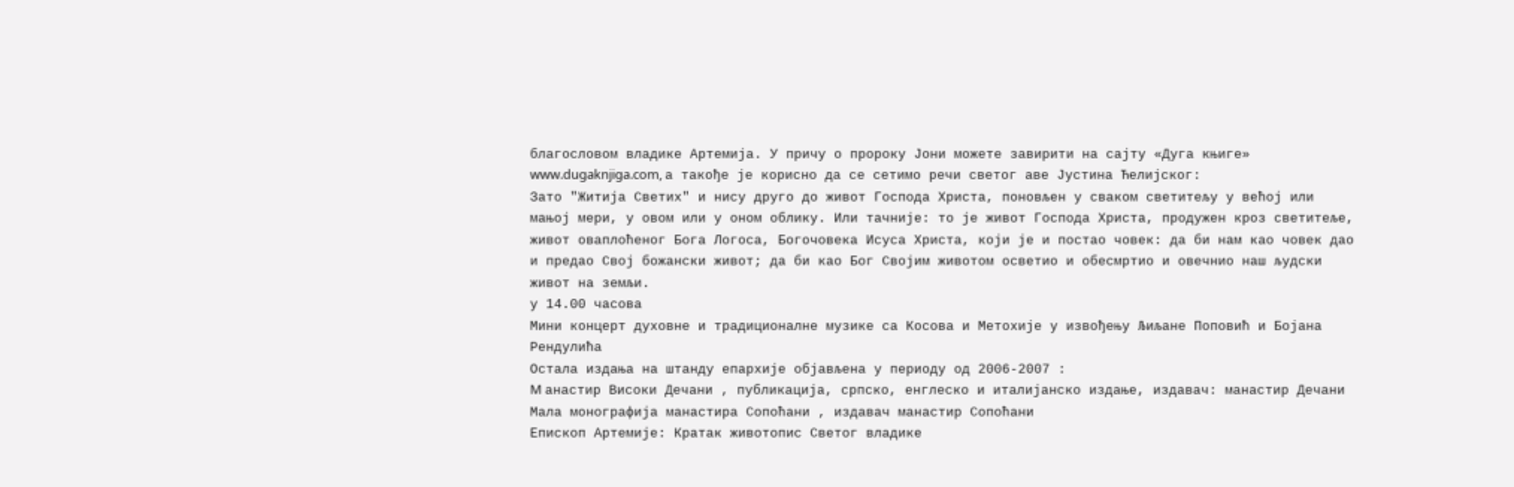благословом владике Артемија. У причу о пророку Јони можете завирити на сајту «Дуга књиге» www.dugaknjiga.com, а такође је корисно да се сетимо речи светог аве Јустина Ћелијског:
Зато "Житија Светих" и нису друго до живот Господа Христа, поновљен у сваком светитељу у већој или мањој мери, у овом или у оном облику. Или тачније: то је живот Господа Христа, продужен кроз светитеље, живот оваплоћеног Бога Логоса, Богочовека Исуса Христа, који је и постао човек: да би нам као човек дао и предао Свој божански живот; да би као Бог Својим животом осветио и обесмртио и овечнио наш људски живот на земљи.
у 14.00 часова
Мини концерт духовне и традиционалне музике са Косова и Метохије у извођењу Љиљане Поповић и Бојана Рендулића
Остала издања на штанду епархије објављена у периоду од 2006-2007 :
M анастир Високи Дечани , публикација, српско, енглеско и италијанско издање, издавач: манастир Дечани
Mала монографија манастира Сопоћани , издавач манастир Сопоћани
Епископ Артемије: Кратак животопис Светог владике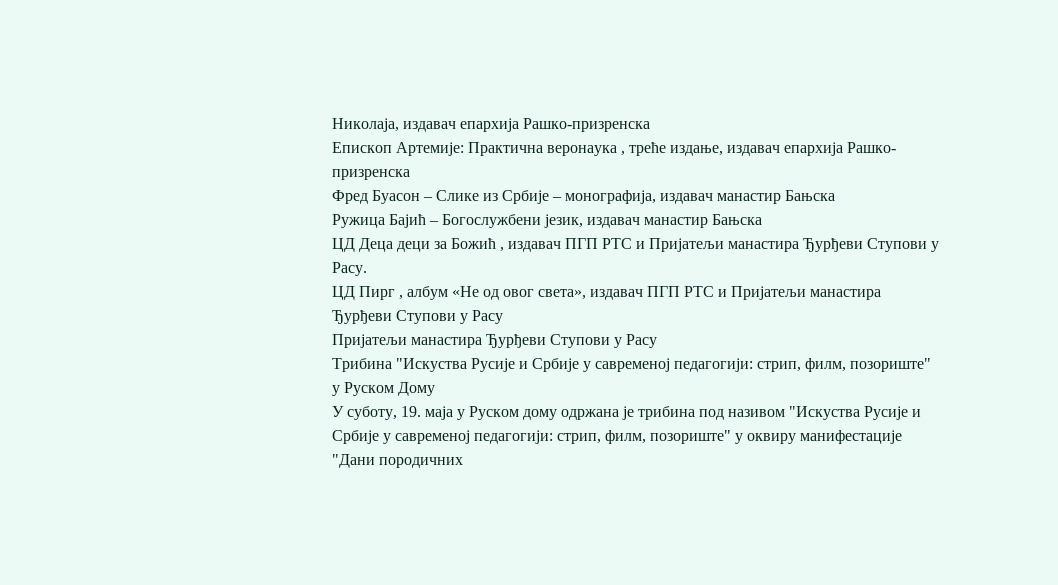Николаја, издавач епархија Рашко-призренска
Епископ Артемије: Практична веронаука , треће издање, издавач епархија Рашко-призренска
Фред Буасон – Слике из Србије – монографија, издавач манастир Бањска
Ружица Бајић – Богослужбени језик, издавач манастир Бањска
ЦД Деца деци за Божић , издавач ПГП РТС и Пријатељи манастира Ђурђеви Ступови у Расу.
ЦД Пирг , албум «Не од овог света», издавач ПГП РТС и Пријатељи манастира Ђурђеви Ступови у Расу
Пријатељи манастира Ђурђеви Ступови у Расу
Трибина "Искуства Русије и Србије у савременој педагогији: стрип, филм, позориште" у Руском Дому
У суботу, 19. маја у Руском дому одржана је трибина под називом "Искуства Русије и Србије у савременој педагогији: стрип, филм, позориште" у оквиру манифестације "Дани породичних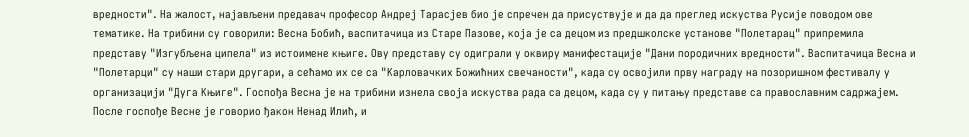вредности". На жалост, најављени предавач професор Андреј Тарасјев био је спречен да присуствује и да да преглед искуства Русије поводом ове тематике. На трибини су говорили: Весна Бобић, васпитачица из Старе Пазове, која је са децом из предшколске установе "Полетарац" припремила представу "Изгубљена ципела" из истоимене књиге. Ову представу су одиграли у оквиру манифестације "Дани породичних вредности". Васпитачица Весна и "Полетарци" су наши стари другари, а сећамо их се са "Карловачких Божићних свечаности", када су освојили прву награду на позоришном фестивалу у организацији "Дуга Књиге". Госпођа Весна је на трибини изнела своја искуства рада са децом, када су у питању представе са православним садржајем. После госпође Весне је говорио ђакон Ненад Илић, и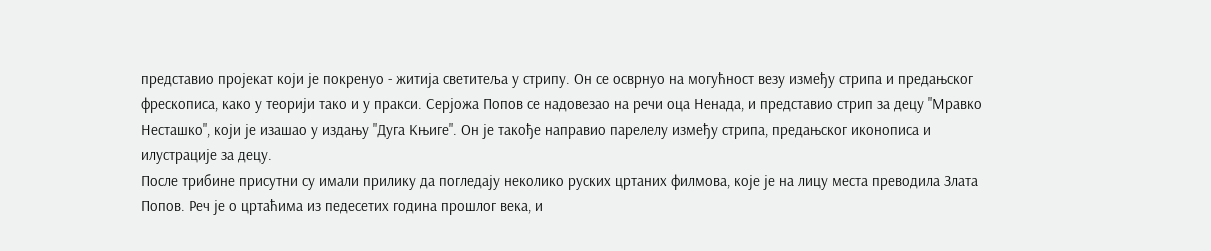представио пројекат који је покренуо - житија светитеља у стрипу. Он се осврнуо на могућност везу између стрипа и предањског фрескописа, како у теорији тако и у пракси. Серјожа Попов се надовезао на речи оца Ненада, и представио стрип за децу "Мравко Несташко", који је изашао у издању "Дуга Књиге". Он је такође направио парелелу између стрипа, предањског иконописа и илустрације за децу.
После трибине присутни су имали прилику да погледају неколико руских цртаних филмова, које је на лицу места преводила Злата Попов. Реч је о цртаћима из педесетих година прошлог века, и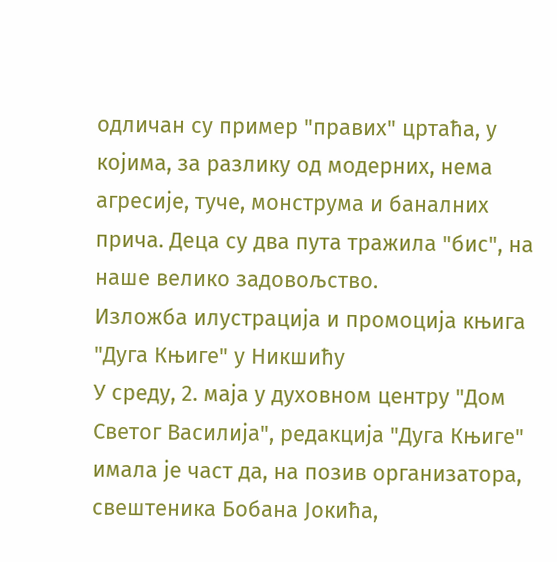одличан су пример "правих" цртаћа, у којима, за разлику од модерних, нема агресије, туче, монструма и баналних прича. Деца су два пута тражила "бис", на наше велико задовољство.
Изложба илустрација и промоција књига "Дуга Књиге" у Никшићу
У среду, 2. маја у духовном центру "Дом Светог Василија", редакција "Дуга Књиге" имала је част да, на позив организатора, свештеника Бобана Јокића,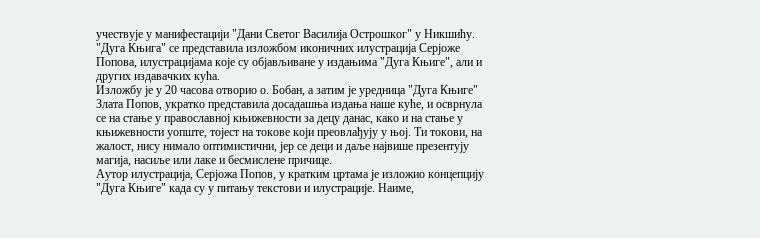учествује у манифестацији "Дани Светог Василија Острошког" у Никшићу. "Дуга Књига" се представила изложбом иконичних илустрација Серјоже Попова, илустрацијама које су објављиване у издањима "Дуга Књиге", али и других издавачких кућа.
Изложбу је у 20 часова отворио о. Бобан, а затим је уредница "Дуга Књиге" Злата Попов, укратко представила досадашња издања наше куће, и осврнула се на стање у православној књижевности за децу данас, како и на стање у књижевности уопште, тојест на токове који преовлађују у њој. Ти токови, на жалост, нису нимало оптимистични, јер се деци и даље највише презентују магија, насиље или лаке и бесмислене причице.
Аутор илустрација, Серјожа Попов, у кратким цртама је изложио концепцију "Дуга Књиге" када су у питању текстови и илустрације. Наиме,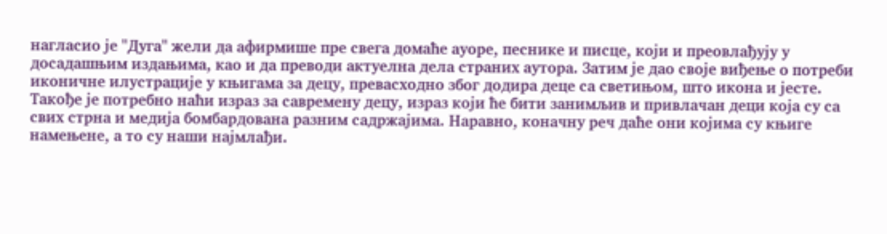нагласио је "Дуга" жели да афирмише пре свега домаће ауоре, песнике и писце, који и преовлађују у досадашњим издањима, као и да преводи актуелна дела страних аутора. Затим је дао своје виђење о потреби иконичне илустрације у књигама за децу, превасходно због додира деце са светињом, што икона и јесте. Такође је потребно наћи израз за савремену децу, израз који ће бити занимљив и привлачан деци која су са свих стрна и медија бомбардована разним садржајима. Наравно, коначну реч даће они којима су књиге намењене, а то су наши најмлађи.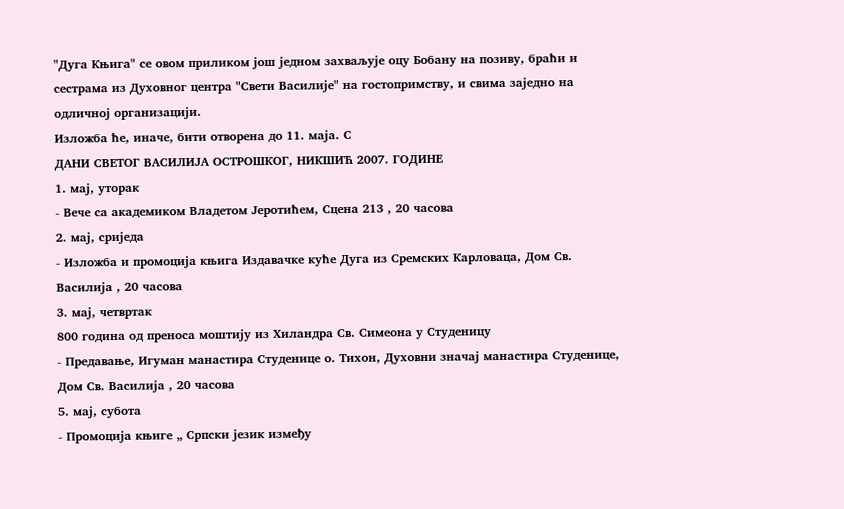"Дуга Књига" се овом приликом још једном захваљује оцу Бобану на позиву, браћи и сестрама из Духовног центра "Свети Василије" на гостопримству, и свима заједно на одличној организацији.
Изложба ће, иначе, бити отворена до 11. маја. С
ДАНИ СВЕТОГ ВАСИЛИЈА ОСТРОШКОГ, НИКШИЋ 2007. ГОДИНЕ
1. мај, уторак
- Вече са академиком Владетом Јеротићем, Сцена 213 , 20 часова
2. мај, сриједа
- Изложба и промоција књига Издавачке куће Дуга из Сремских Карловаца, Дом Св. Василија , 20 часова
3. мај, четвртак
800 година од преноса моштију из Хиландра Св. Симеона у Студеницу
- Предавање, Игуман манастира Студенице о. Тихон, Духовни значај манастира Студенице, Дом Св. Василија , 20 часова
5. мај, субота
- Промоција књиге „ Српски језик између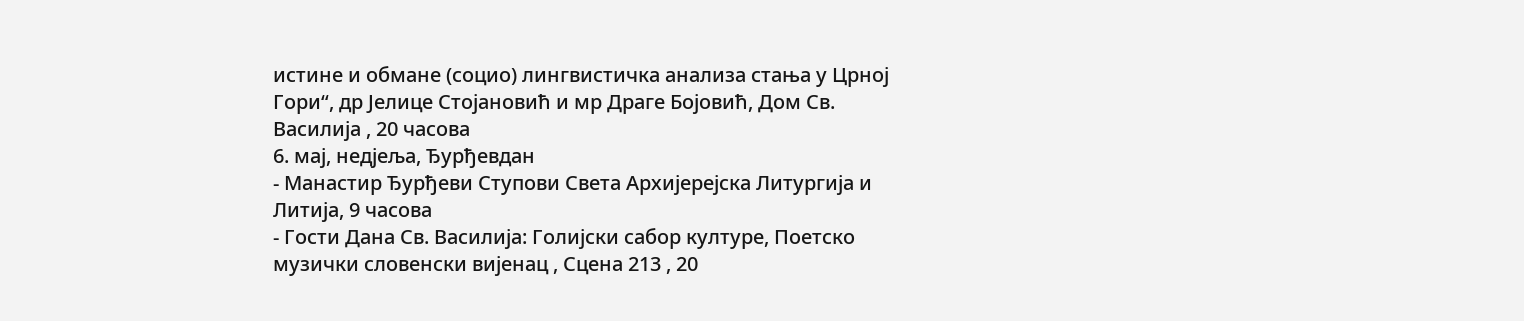истине и обмане (социо) лингвистичка анализа стања у Црној Гори“, др Јелице Стојановић и мр Драге Бојовић, Дом Св. Василија , 20 часова
6. мај, недјеља, Ђурђевдан
- Манастир Ђурђеви Ступови Света Архијерејска Литургија и Литија, 9 часова
- Гости Дана Св. Василија: Голијски сабор културе, Поетско музички словенски вијенац , Сцена 213 , 20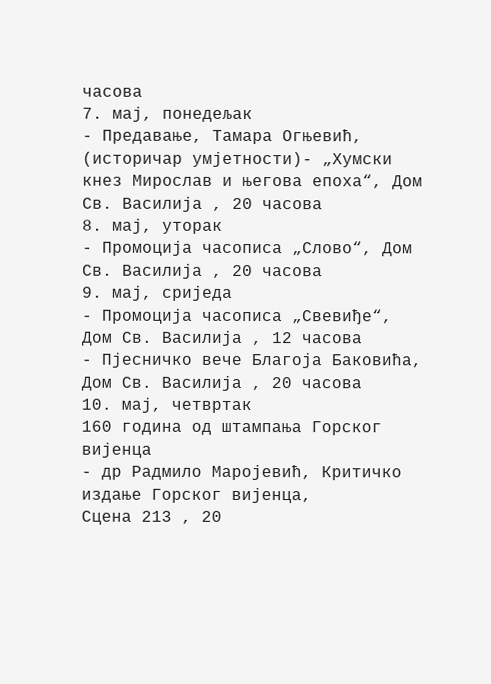часова
7. мај, понедељак
- Предавање, Тамара Огњевић, (историчар умјетности)- „Хумски кнез Мирослав и његова епоха“, Дом Св. Василија , 20 часова
8. мај, уторак
- Промоција часописа „Слово“, Дом Св. Василија , 20 часова
9. мај, сриједа
- Промоција часописа „Свевиђе“, Дом Св. Василија , 12 часова
- Пјесничко вече Благоја Баковића, Дом Св. Василија , 20 часова
10. мај, четвртак
160 година од штампања Горског вијенца
- др Радмило Маројевић, Критичко издање Горског вијенца,
Сцена 213 , 20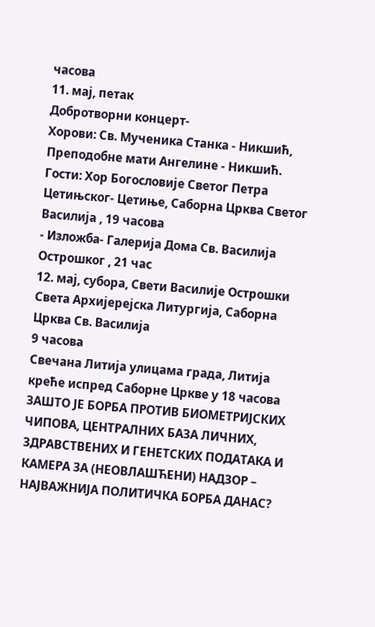часова
11. мај, петак
Добротворни концерт-
Хорови: Св. Мученика Станка - Никшић, Преподобне мати Ангелине - Никшић. Гости: Хор Богословије Светог Петра Цетињског- Цетиње, Саборна Црква Светог Василија , 19 часова
- Изложба- Галерија Дома Св. Василија Острошког , 21 час
12. мај, субора, Свети Василије Острошки
Света Архијерејска Литургија, Саборна Црква Св. Василија
9 часова
Свечана Литија улицама града, Литија креће испред Саборне Цркве у 18 часова ЗАШТО ЈЕ БОРБА ПРОТИВ БИОМЕТРИЈСКИХ ЧИПОВА, ЦЕНТРАЛНИХ БАЗА ЛИЧНИХ, ЗДРАВСТВЕНИХ И ГЕНЕТСКИХ ПОДАТАКА И КАМЕРА ЗА (НЕОВЛАШЋЕНИ) НАДЗОР – НАЈВАЖНИЈА ПОЛИТИЧКА БОРБА ДАНАС?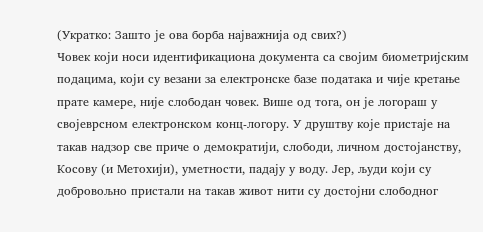(Укратко: Зашто је ова борба најважнија од свих?)
Човек који носи идентификациона документа са својим биометријским подацима, који су везани за електронске базе података и чије кретање прате камере, није слободан човек. Више од тога, он је логораш у својеврсном електронском конц-логору. У друштву које пристаје на такав надзор све приче о демократији, слободи, личном достојанству, Косову (и Метохији), уметности, падају у воду. Јер, људи који су добровољно пристали на такав живот нити су достојни слободног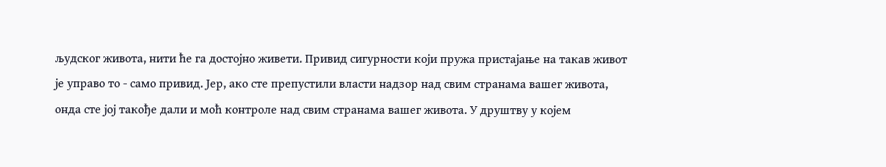људског живота, нити ће га достојно живети. Привид сигурности који пружа пристајање на такав живот је управо то - само привид. Јер, ако сте препустили власти надзор над свим странама вашег живота, онда сте јој такође дали и моћ контроле над свим странама вашег живота. У друштву у којем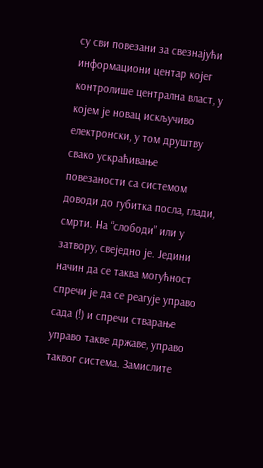су сви повезани за свезнајући информациони центар којег контролише централна власт, у којем је новац искључиво електронски, у том друштву свако ускраћивање повезаности са системом доводи до губитка посла, глади, смрти. На “слободи” или у затвору, свеједно је. Једини начин да се таква могућност спречи је да се реагује управо сада (!) и спречи стварање управо такве државе, управо таквог система. Замислите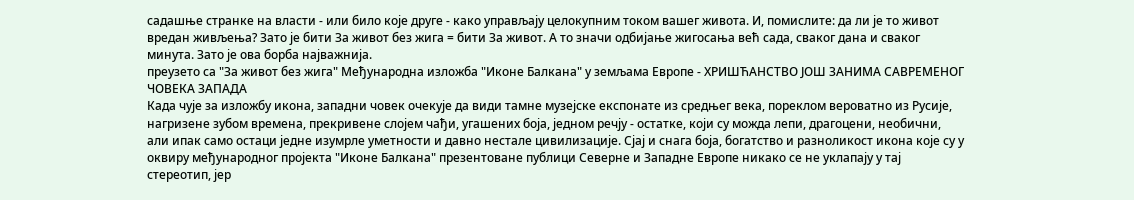садашње странке на власти - или било које друге - како управљају целокупним током вашег живота. И, помислите: да ли је то живот вредан живљења? Зато је бити За живот без жига = бити За живот. А то значи одбијање жигосања већ сада, сваког дана и сваког минута. Зато је ова борба најважнија.
преузето са "За живот без жига" Међународна изложба "Иконе Балкана" у земљама Европе - ХРИШЋАНСТВО ЈОШ ЗАНИМА САВРЕМЕНОГ ЧОВЕКА ЗАПАДА
Када чује за изложбу икона, западни човек очекује да види тамне музејске експонате из средњег века, пореклом вероватно из Русије, нагризене зубом времена, прекривене слојем чађи, угашених боја, једном речју - остатке, који су можда лепи, драгоцени, необични, али ипак само остаци једне изумрле уметности и давно нестале цивилизације. Сјај и снага боја, богатство и разноликост икона које су у оквиру међународног пројекта "Иконе Балкана" презентоване публици Северне и Западне Европе никако се не уклапају у тај стереотип, јер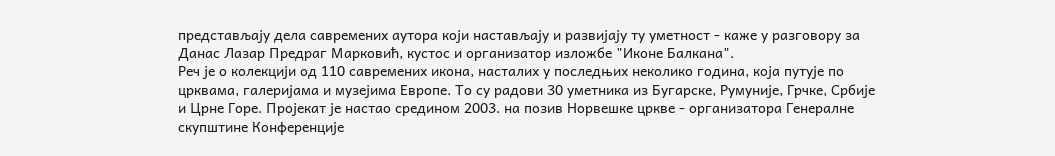представљају дела савремених аутора који настављају и развијају ту уметност - каже у разговору за Данас Лазар Предраг Марковић, кустос и организатор изложбе "Иконе Балкана".
Реч је о колекцији од 110 савремених икона, насталих у последњих неколико година, која путује по црквама, галеријама и музејима Европе. То су радови 30 уметника из Бугарске, Румуније, Грчке, Србије и Црне Горе. Пројекат је настао средином 2003. на позив Норвешке цркве - организатора Генералне скупштине Конференције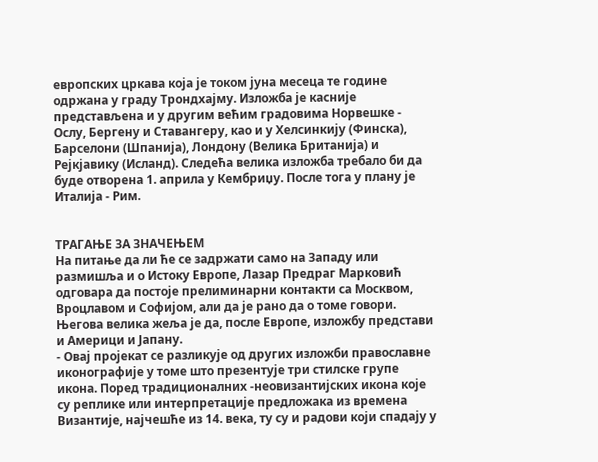европских цркава која је током јуна месеца те године одржана у граду Трондхајму. Изложба је касније представљена и у другим већим градовима Норвешке - Ослу, Бергену и Ставангеру, као и у Хелсинкију (Финска), Барселони (Шпанија), Лондону (Велика Британија) и Рејкјавику (Исланд). Следећа велика изложба требало би да буде отворена 1. априла у Кембриџу. После тога у плану је Италија - Рим.


ТРАГАЊЕ ЗА ЗНАЧЕЊЕМ
На питање да ли ће се задржати само на Западу или размишља и о Истоку Европе, Лазар Предраг Марковић одговара да постоје прелиминарни контакти са Москвом, Вроцлавом и Софијом, али да је рано да о томе говори. Његова велика жеља је да, после Европе, изложбу представи и Америци и Јапану.
- Овај пројекат се разликује од других изложби православне иконографије у томе што презентује три стилске групе икона. Поред традиционалних -неовизантијских икона које су реплике или интерпретације предложака из времена Византије, најчешће из 14. века, ту су и радови који спадају у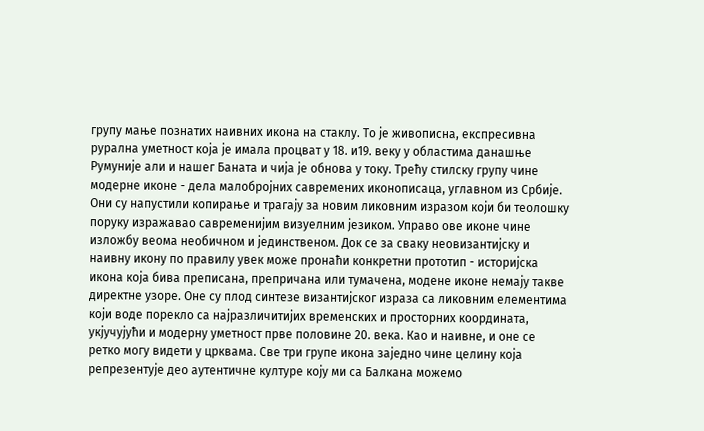групу мање познатих наивних икона на стаклу. То је живописна, експресивна рурална уметност која је имала процват у 18. и19. веку у областима данашње Румуније али и нашег Баната и чија је обнова у току. Трећу стилску групу чине модерне иконе - дела малобројних савремених иконописаца, углавном из Србије. Они су напустили копирање и трагају за новим ликовним изразом који би теолошку поруку изражавао савременијим визуелним језиком. Управо ове иконе чине изложбу веома необичном и јединственом. Док се за сваку неовизантијску и наивну икону по правилу увек може пронаћи конкретни прототип - историјска икона која бива преписана, препричана или тумачена, модене иконе немају такве директне узоре. Оне су плод синтезе византијског израза са ликовним елементима који воде порекло са најразличитијих временских и просторних координата, укјучујући и модерну уметност прве половине 20. века. Као и наивне, и оне се ретко могу видети у црквама. Све три групе икона заједно чине целину која репрезентује део аутентичне културе коју ми са Балкана можемо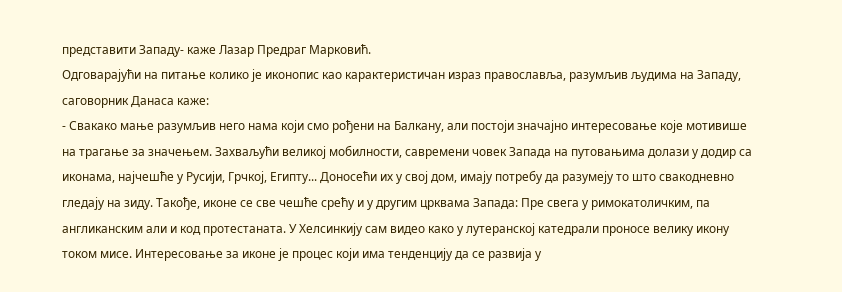представити Западу- каже Лазар Предраг Марковић.
Одговарајући на питање колико је иконопис као карактеристичан израз православља, разумљив људима на Западу, саговорник Данаса каже:
- Свакако мање разумљив него нама који смо рођени на Балкану, али постоји значајно интересовање које мотивише на трагање за значењем. Захваљући великој мобилности, савремени човек Запада на путовањима долази у додир са иконама, најчешће у Русији, Грчкој, Египту... Доносећи их у свој дом, имају потребу да разумеју то што свакодневно гледају на зиду. Такође, иконе се све чешће срећу и у другим црквама Запада: Пре свега у римокатоличким, па англиканским али и код протестаната. У Хелсинкију сам видео како у лутеранској катедрали проносе велику икону током мисе. Интересовање за иконе је процес који има тенденцију да се развија у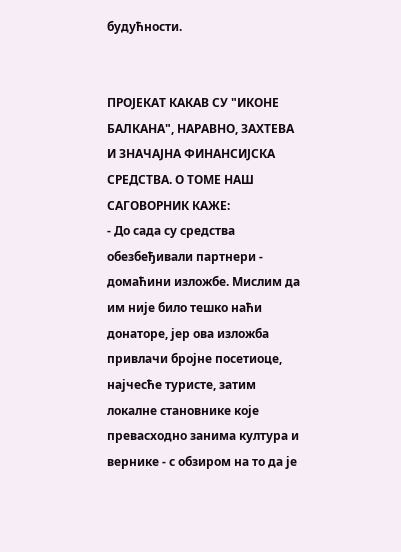будућности.


ПРОЈЕКАТ КАКАВ СУ "ИКОНЕ БАЛКАНА", НАРАВНО, ЗАХТЕВА И ЗНАЧАЈНА ФИНАНСИЈСКА СРЕДСТВА. О ТОМЕ НАШ САГОВОРНИК КАЖЕ:
- До сада су средства обезбеђивали партнери - домаћини изложбе. Мислим да им није било тешко наћи донаторе, јер ова изложба привлачи бројне посетиоце, најчесће туристе, затим локалне становнике које превасходно занима култура и вернике - с обзиром на то да је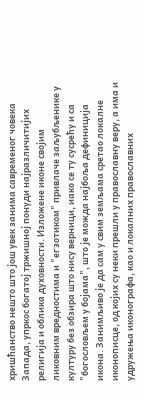хришћанство нешто што још увек занима савременог човека Запада, упркос богатој тржишној понуди најразличитијих религија и облика духовности. Изложене иконе својим ликовним вредностима и "егзотиком" привлаче заљубљенике у културу без обзира што нису верници, иако се ту сусрећу и са "богословљем у бојама", што је можда најбоља дефиниција икона. Занимљиво је да сам у свим земљама сретао локалне иконописце, од којих су неки прешли у православну веру, а има и удружења иконографа, као и локалних православних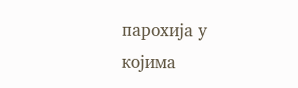парохија у којима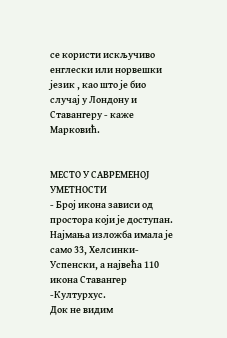се користи искључиво енглески или норвешки језик , као што је био случај у Лондону и Ставангеру - каже Марковић.


МЕСТО У САВРЕМЕНОЈ УМЕТНОСТИ
- Број икона зависи од простора који је доступан. Најмања изложба имала је само 33, Хелсинки-Успенски, а највећа 110 икона Ставангер -Културхус.
Док не видим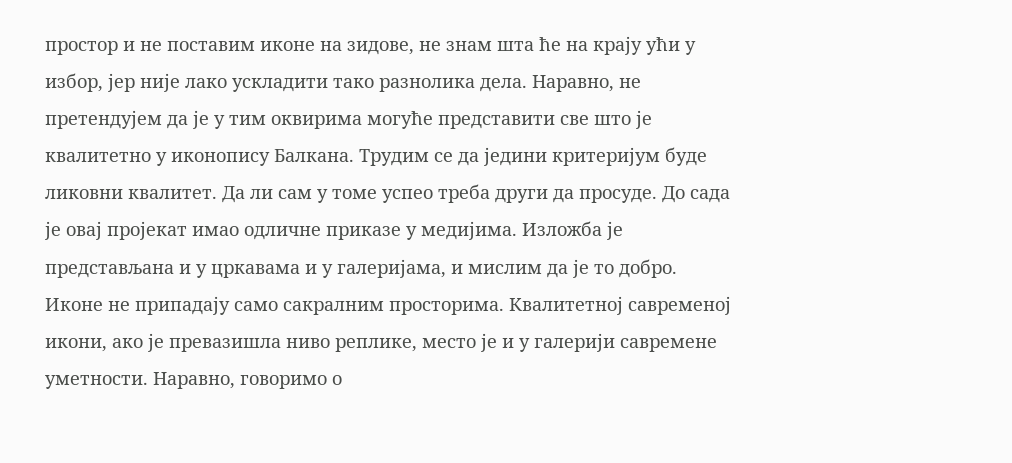простор и не поставим иконе на зидове, не знам шта ће на крају ући у избор, јер није лако ускладити тако разнолика дела. Наравно, не претендујем да је у тим оквирима могуће представити све што је квалитетно у иконопису Балкана. Трудим се да једини критеријум буде ликовни квалитет. Да ли сам у томе успео треба други да просуде. До сада је овај пројекат имао одличне приказе у медијима. Изложба је представљана и у цркавама и у галеријама, и мислим да је то добро. Иконе не припадају само сакралним просторима. Квалитетној савременој икони, ако је превазишла ниво реплике, место је и у галерији савремене уметности. Наравно, говоримо о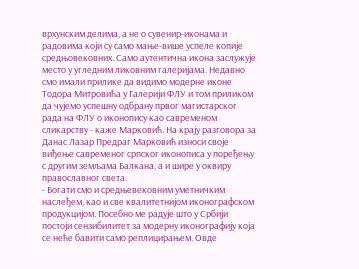врхунским делима, а не о сувенир-иконама и радовима који су само мање-више успеле копије средњовековних. Само аутентична икона заслужује место у угледним ликовним галеријама. Недавно смо имали прилике да видимо модерне иконе Тодора Митровића у Галерији ФЛУ и том приликом да чујемо успешну одбрану првог магистарског рада на ФЛУ о иконопису као савременом сликарству - каже Марковић. На крају разговора за Данас Лазар Предраг Марковић износи своје виђење савременог српског иконописа у поређењу с другим земљама Балкана, а и шире у оквиру православног света.
- Богати смо и средњевековним уметничким наслеђем, као и све квалитетнијом иконографском продукцијом. Посебно ме радује што у Србији постоји сензибилитет за модерну иконографију која се неће бавити само реплицирањем. Овде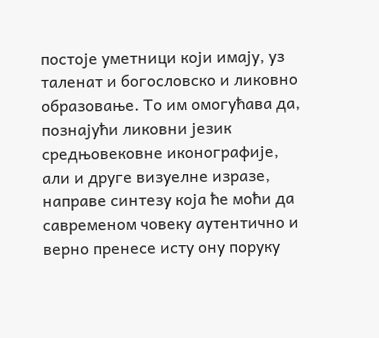постоје уметници који имају, уз таленат и богословско и ликовно образовање. То им омогућава да, познајући ликовни језик средњовековне иконографије, али и друге визуелне изразе, направе синтезу која ће моћи да савременом човеку аутентично и верно пренесе исту ону поруку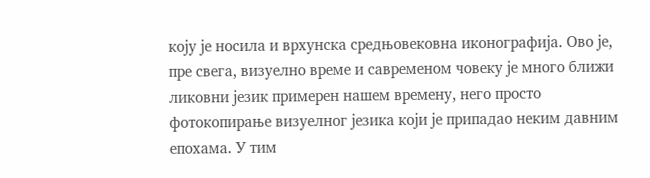коју је носила и врхунска средњовековна иконографија. Ово је, пре свега, визуелно време и савременом човеку је много ближи ликовни језик примерен нашем времену, него просто фотокопирање визуелног језика који је припадао неким давним епохама. У тим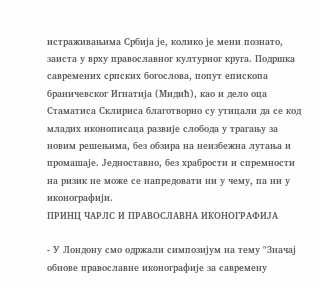истраживањима Србија је, колико је мени познато, заиста у врху православног културног круга. Подршка савремених српских богослова, попут епископа браничевског Игнатија (Мидић), као и дело оца Стаматиса Склириса благотворно су утицали да се код младих иконописаца развије слобода у трагању за новим решењима, без обзира на неизбежна лутања и промашаје. Једноставно, без храбрости и спремности на ризик не може се напредовати ни у чему, па ни у иконографији.
ПРИНЦ ЧАРЛС И ПРАВОСЛАВНА ИКОНОГРАФИЈА

- У Лондону смо одржали симпозијум на тему "Значај обнове православне иконографије за савремену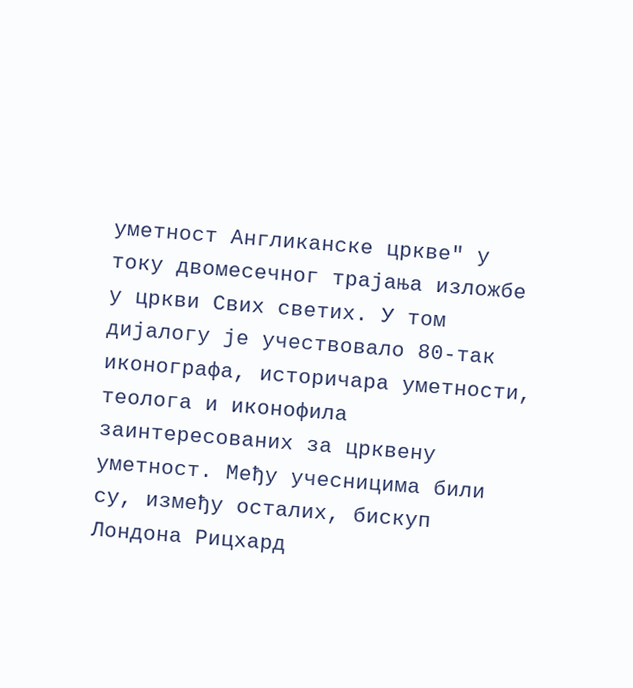уметност Англиканске цркве" у току двомесечног трајања изложбе у цркви Свих светих. У том дијалогу је учествовало 80-так иконографа, историчара уметности, теолога и иконофила заинтересованих за црквену уметност. Међу учесницима били су, између осталих, бискуп Лондона Рицхард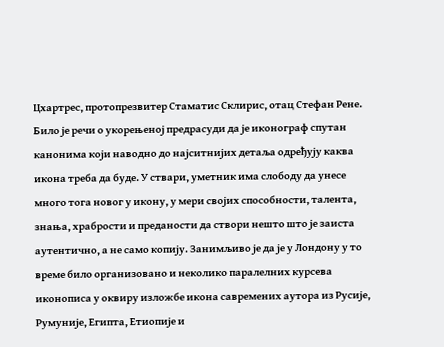Цхартрес, протопрезвитер Стаматис Склирис, отац Стефан Рене. Било је речи о укорењеној предрасуди да је иконограф спутан канонима који наводно до најситнијих детаља одређују каква икона треба да буде. У ствари, уметник има слободу да унесе много тога новог у икону, у мери својих способности, талента, знања, храбрости и преданости да створи нешто што је заиста аутентично, а не само копију. Занимљиво је да је у Лондону у то време било организовано и неколико паралелних курсева иконописа у оквиру изложбе икона савремених аутора из Русије, Румуније, Египта, Етиопије и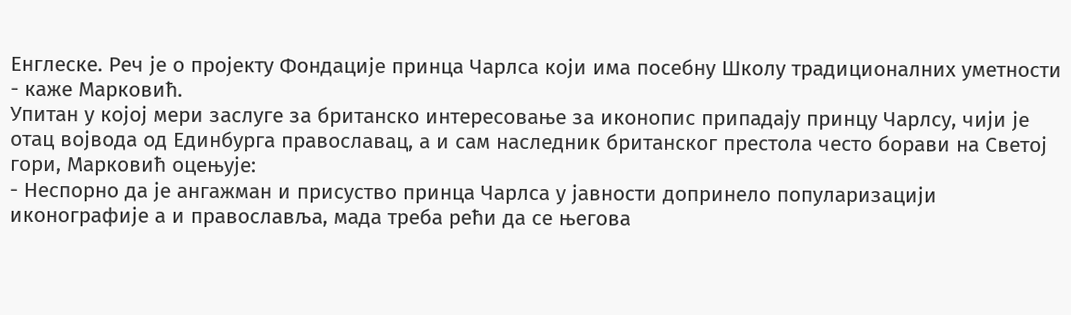Енглеске. Реч је о пројекту Фондације принца Чарлса који има посебну Школу традиционалних уметности - каже Марковић.
Упитан у којој мери заслуге за британско интересовање за иконопис припадају принцу Чарлсу, чији је отац војвода од Единбурга православац, а и сам наследник британског престола често борави на Светој гори, Марковић оцењује:
- Неспорно да је ангажман и присуство принца Чарлса у јавности допринело популаризацији иконографије а и православља, мада треба рећи да се његова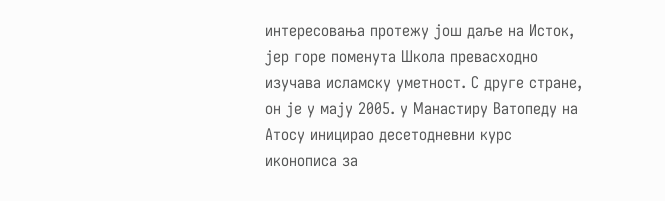интересовања протежу још даље на Исток, јер горе поменута Школа превасходно изучава исламску уметност. С друге стране, он је у мају 2005. у Манастиру Ватопеду на Атосу иницирао десетодневни курс иконописа за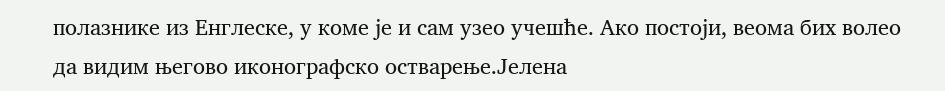полазнике из Енглеске, у коме је и сам узео учешће. Ако постоји, веома бих волео да видим његово иконографско остварење.Јелена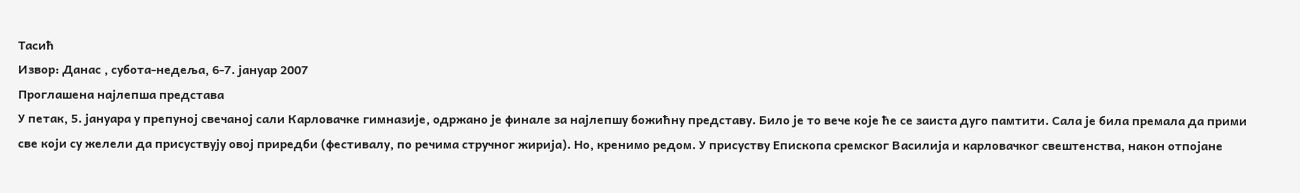Тасић
Извор: Данас , субота-недеља, 6-7. јануар 2007
Проглашена најлепша представа
У петак, 5. јануара у препуној свечаној сали Карловачке гимназије, одржано је финале за најлепшу божићну представу. Било је то вече које ће се заиста дуго памтити. Сала је била премала да прими све који су желели да присуствују овој приредби (фестивалу, по речима стручног жирија). Но, кренимо редом. У присуству Епископа сремског Василија и карловачког свештенства, након отпојане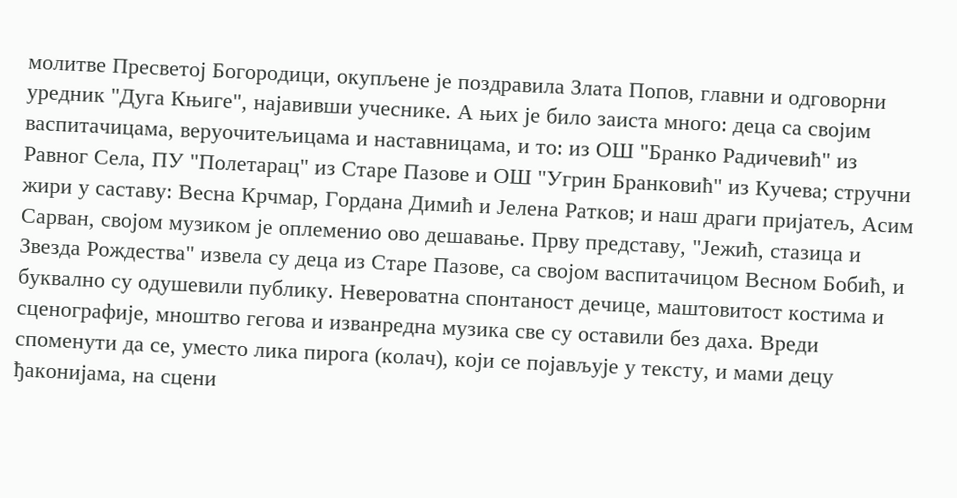молитве Пресветој Богородици, окупљене је поздравила Злата Попов, главни и одговорни уредник "Дуга Књиге", најавивши учеснике. А њих је било заиста много: деца са својим васпитачицама, веруочитељицама и наставницама, и то: из ОШ "Бранко Радичевић" из Равног Села, ПУ "Полетарац" из Старе Пазове и ОШ "Угрин Бранковић" из Кучева; стручни жири у саставу: Весна Крчмар, Гордана Димић и Јелена Ратков; и наш драги пријатељ, Асим Сарван, својом музиком је оплеменио ово дешавање. Прву представу, "Јежић, стазица и Звезда Рождества" извела су деца из Старе Пазове, са својом васпитачицом Весном Бобић, и буквално су одушевили публику. Невероватна спонтаност дечице, маштовитост костима и сценографије, мноштво гегова и изванредна музика све су оставили без даха. Вреди споменути да се, уместо лика пирога (колач), који се појављује у тексту, и мами децу ђаконијама, на сцени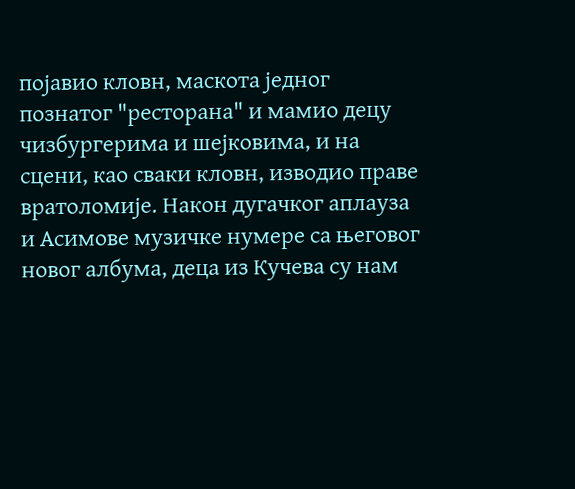појавио кловн, маскота једног познатог "ресторана" и мамио децу чизбургерима и шејковима, и на сцени, као сваки кловн, изводио праве вратоломије. Након дугачког аплауза и Асимове музичке нумере са његовог новог албума, деца из Кучева су нам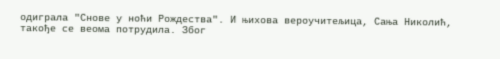одиграла "Снове у ноћи Рождества". И њихова вероучитељица, Сања Николић, такође се веома потрудила. Због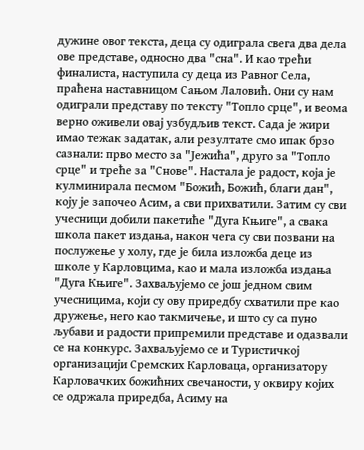дужине овог текста, деца су одиграла свега два дела ове представе, односно два "сна". И као трећи финалиста, наступила су деца из Равног Села, праћена наставницом Сањом Лаловић. Они су нам одиграли представу по тексту "Топло срце", и веома верно оживели овај узбудљив текст. Сада је жири имао тежак задатак, али резултате смо ипак брзо сазнали: прво место за "Јежића", друго за "Топло срце" и треће за "Снове". Настала је радост, која је кулминирала песмом "Божић, Божић, благи дан", коју је започео Асим, а сви прихватили. Затим су сви учесници добили пакетиће "Дуга Књиге", а свака школа пакет издања, након чега су сви позвани на послужење у холу, где је била изложба деце из школе у Карловцима, као и мала изложба издања "Дуга Књиге". Захваљујемо се још једном свим учесницима, који су ову приредбу схватили пре као дружење, него као такмичење, и што су са пуно љубави и радости припремили представе и одазвали се на конкурс. Захваљујемо се и Туристичкој организацији Сремских Карловаца, организатору Карловачких божићних свечаности, у оквиру којих се одржала приредба, Асиму на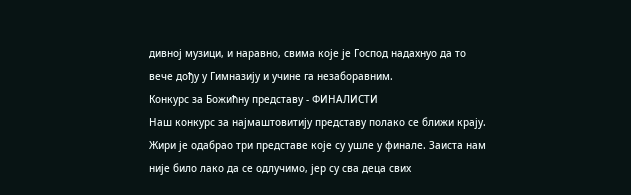дивној музици, и наравно, свима које је Господ надахнуо да то вече дођу у Гимназију и учине га незаборавним.
Конкурс за Божићну представу - ФИНАЛИСТИ
Наш конкурс за најмаштовитију представу полако се ближи крају. Жири је одабрао три представе које су ушле у финале. Заиста нам није било лако да се одлучимо, јер су сва деца свих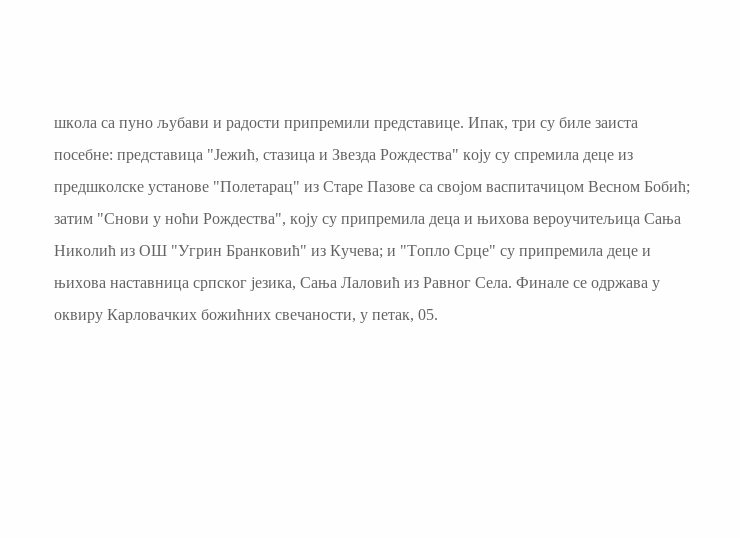школа са пуно љубави и радости припремили представице. Ипак, три су биле заиста посебне: представица "Јежић, стазица и Звезда Рождества" коју су спремила деце из предшколске установе "Полетарац" из Старе Пазове са својом васпитачицом Весном Бобић; затим "Снови у ноћи Рождества", коју су припремила деца и њихова вероучитељица Сања Николић из ОШ "Угрин Бранковић" из Кучева; и "Топло Срце" су припремила деце и њихова наставница српског језика, Сања Лаловић из Равног Села. Финале се одржава у оквиру Карловачких божићних свечаности, у петак, 05.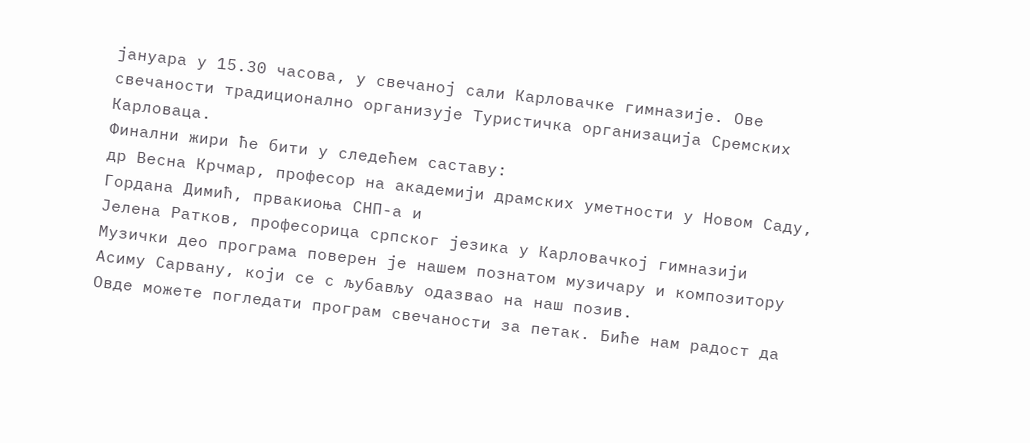јануара у 15.30 часова, у свечаној сали Карловачке гимназије. Ове свечаности традиционално организује Туристичка организација Сремских Карловаца.
Финални жири ће бити у следећем саставу:
др Весна Крчмар, професор на академији драмских уметности у Новом Саду,
Гордана Димић, првакиоња СНП-а и
Јелена Ратков, професорица српског језика у Карловачкој гимназији
Музички део програма поверен је нашем познатом музичару и композитору Асиму Сарвану, који се с љубављу одазвао на наш позив.
Овде можете погледати програм свечаности за петак. Биће нам радост да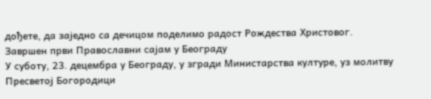дођете, да заједно са дечицом поделимо радост Рождества Христовог.
Завршен први Православни сајам у Београду
У суботу, 23. децембра у Београду, у згради Министарства културе, уз молитву Пресветој Богородици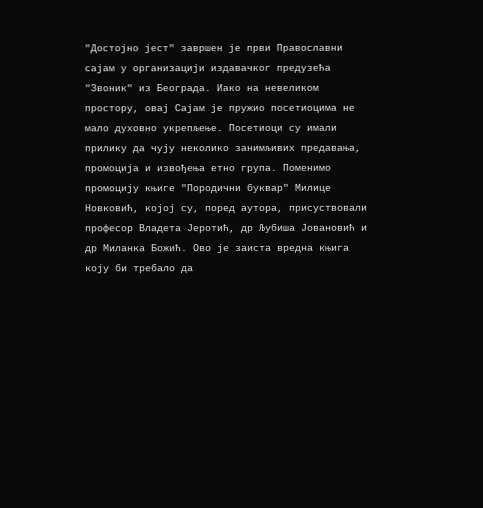"Достојно јест" завршен је први Православни сајам у организацији издавачког предузећа "Звоник" из Београда. Иако на невеликом простору, овај Сајам је пружио посетиоцима не мало духовно укрепљење. Посетиоци су имали прилику да чују неколико занимљивих предавања, промоција и извођења етно група. Поменимо промоцију књиге "Породични буквар" Милице Новковић, којој су, поред аутора, присуствовали професор Владета Јеротић, др Љубиша Јовановић и др Миланка Божић. Ово је заиста вредна књига коју би требало да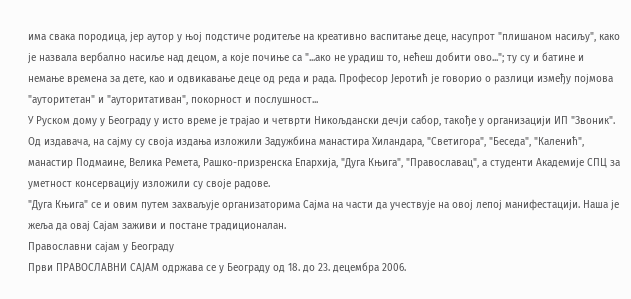има свака породица, јер аутор у њој подстиче родитеље на креативно васпитање деце, насупрот "плишаном насиљу", како је назвала вербално насиље над децом, а које почиње са "...ако не урадиш то, нећеш добити ово..."; ту су и батине и немање времена за дете, као и одвикавање деце од реда и рада. Професор Јеротић је говорио о разлици између појмова "ауторитетан" и "ауторитативан", покорност и послушност...
У Руском дому у Београду у исто време је трајао и четврти Никољдански дечји сабор, такође у организацији ИП "Звоник".
Од издавача, на сајму су своја издања изложили Задужбина манастира Хиландара, "Светигора", "Беседа", "Каленић", манастир Подмаине, Велика Ремета, Рашко-призренска Епархија, "Дуга Књига", "Православац", а студенти Академије СПЦ за уметност консервацију изложили су своје радове.
"Дуга Књига" се и овим путем захваљује организаторима Сајма на части да учествује на овој лепој манифестацији. Наша је жеља да овај Сајам заживи и постане традиционалан.
Православни сајам у Београду
Први ПРАВОСЛАВНИ САЈАМ одржава се у Београду од 18. до 23. децембра 2006.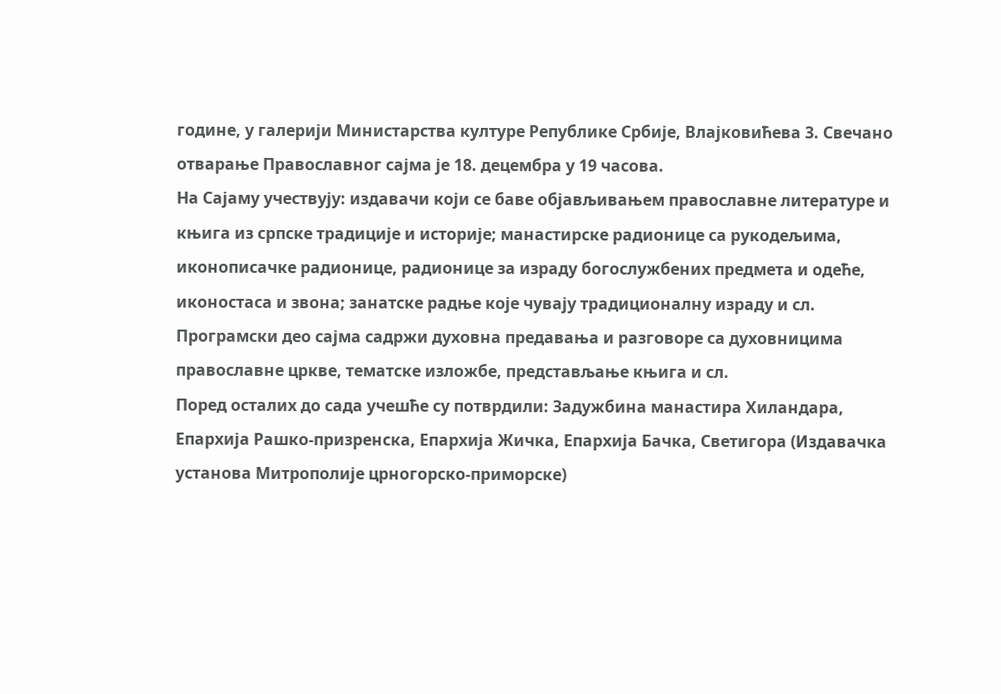године, у галерији Министарства културе Републике Србије, Влајковићева 3. Свечано отварање Православног сајма је 18. децембра у 19 часова.
На Сајаму учествују: издавачи који се баве објављивањем православне литературе и књига из српске традиције и историје; манастирске радионице са рукодељима, иконописачке радионице, радионице за израду богослужбених предмета и одеће, иконостаса и звона; занатске радње које чувају традиционалну израду и сл. Програмски део сајма садржи духовна предавања и разговоре са духовницима православне цркве, тематске изложбе, представљање књига и сл.
Поред осталих до сада учешће су потврдили: Задужбина манастира Хиландара, Епархијa Рашко-призренска, Епархија Жичка, Епархија Бачка, Светигора (Издавачка установа Митрополије црногорско-приморске)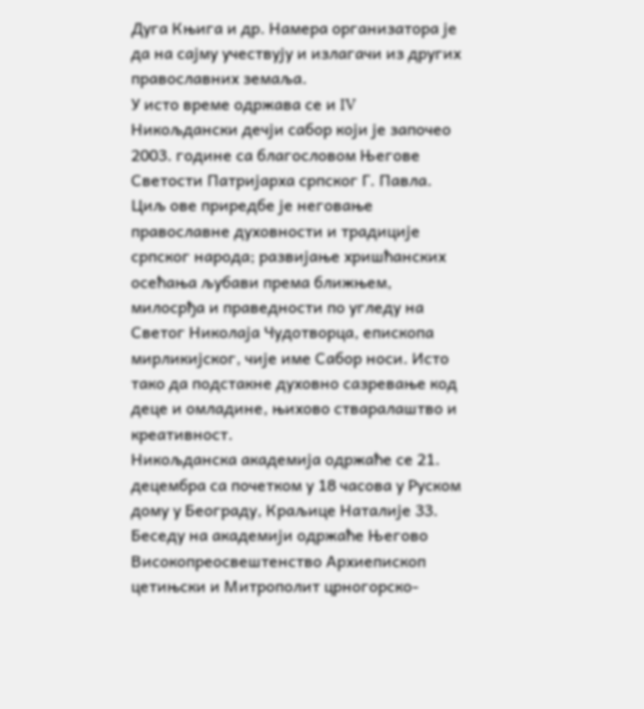Дуга Књига и др. Намера организатора је да на сајму учествују и излагачи из других православних земаља.
У исто време одржава се и IV Никољдански дечји сабор који је започео 2003. године са благословом Његове Светости Патријарха српског Г. Павла. Циљ ове приредбе је неговање православне духовности и традиције српског народа; развијање хришћанских осећања љубави према ближњем, милосрђа и праведности по угледу на Светог Николаја Чудотворца, епископа мирликијског, чије име Сабор носи. Исто тако да подстакне духовно сазревање код деце и омладине, њихово стваралаштво и креативност.
Никољданска академија одржаће се 21. децембра са почетком у 18 часова у Руском дому у Београду, Краљице Наталије 33. Беседу на академији одржаће Његово Високопреосвештенство Архиепископ цетињски и Митрополит црногорско-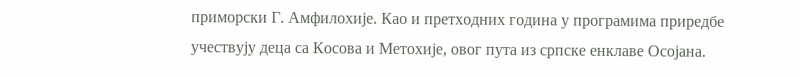приморски Г. Амфилохије. Као и претходних година у програмима приредбе учествују деца са Косова и Метохије, овог пута из српске енклаве Осојана.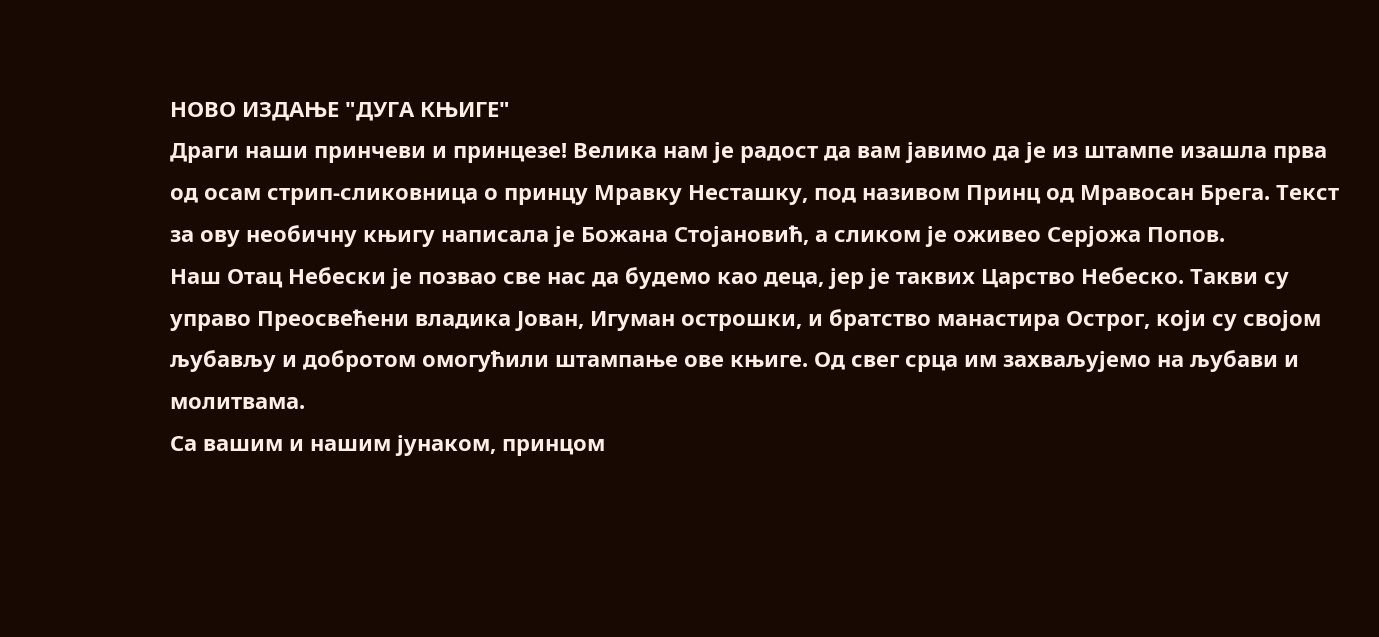НОВО ИЗДАЊЕ "ДУГА КЊИГЕ"
Драги наши принчеви и принцезе! Велика нам је радост да вам јавимо да је из штампе изашла прва од осам стрип-сликовница о принцу Мравку Несташку, под називом Принц од Мравосан Брега. Текст за ову необичну књигу написала је Божана Стојановић, а сликом је оживео Серјожа Попов.
Наш Отац Небески је позвао све нас да будемо као деца, јер је таквих Царство Небеско. Такви су управо Преосвећени владика Јован, Игуман острошки, и братство манастира Острог, који су својом љубављу и добротом омогућили штампање ове књиге. Од свег срца им захваљујемо на љубави и молитвама.
Са вашим и нашим јунаком, принцом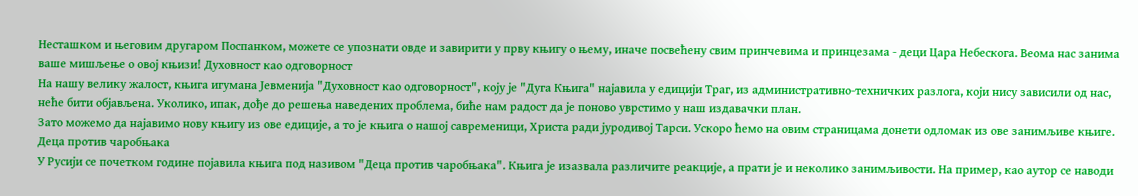Несташком и његовим другаром Поспанком, можете се упознати овде и завирити у прву књигу о њему, иначе посвећену свим принчевима и принцезама - деци Цара Небескога. Веома нас занима ваше мишљење о овој књизи! Духовност као одговорност
На нашу велику жалост, књига игумана Јевменија "Духовност као одговорност", коју је "Дуга Књига" најавила у едицији Траг, из административно-техничких разлога, који нису зависили од нас, неће бити објављена. Уколико, ипак, дође до решења наведених проблема, биће нам радост да је поново уврстимо у наш издавачки план.
Зато можемо да најавимо нову књигу из ове едиције, а то је књига о нашој савременици, Христа ради јуродивој Тарси. Ускоро ћемо на овим страницама донети одломак из ове занимљиве књиге.
Деца против чаробњака
У Русији се почетком године појавила књига под називом "Деца против чаробњака". Књига је изазвала различите реакције, а прати је и неколико занимљивости. На пример, као аутор се наводи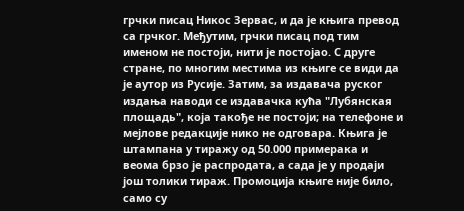грчки писац Никос Зервас, и да је књига превод са грчког. Међутим, грчки писац под тим именом не постоји, нити је постојао. С друге стране, по многим местима из књиге се види да је аутор из Русије. Затим, за издавача руског издања наводи се издавачка кућа "Лубянская площадь", која такође не постоји; на телефоне и мејлове редакције нико не одговара. Књига је штампана у тиражу од 50.000 примерака и веома брзо је распродата, а сада је у продаји још толики тираж. Промоција књиге није било, само су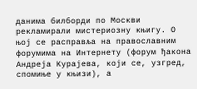данима билборди по Москви рекламирали мистериозну књигу. О њој се расправља на православним форумима на Интернету (форум ђакона Андреја Курајева, који се, узгред, спомиње у књизи), а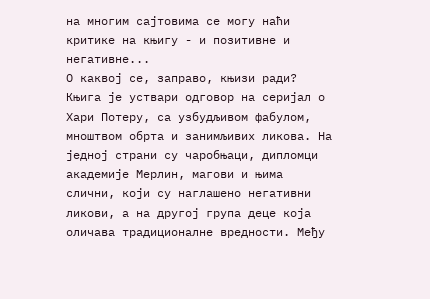на многим сајтовима се могу наћи критике на књигу - и позитивне и негативне...
О каквој се, заправо, књизи ради?
Књига је уствари одговор на серијал о Хари Потеру, са узбудљивом фабулом, мноштвом обрта и занимљивих ликова. На једној страни су чаробњаци, дипломци академије Мерлин, магови и њима слични, који су наглашено негативни ликови, а на другој група деце која оличава традиционалне вредности. Међу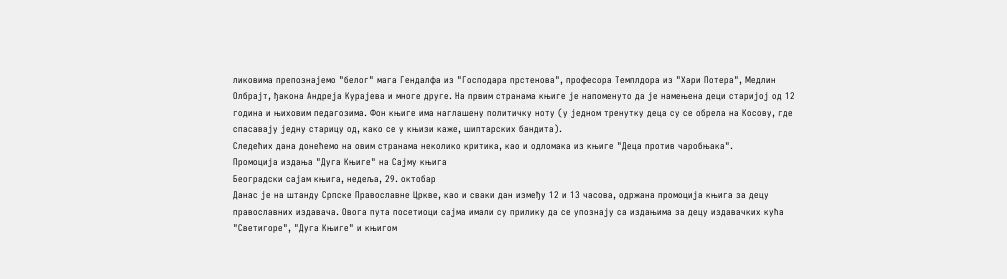ликовима препознајемо "белог" мага Гендалфа из "Господара прстенова", професора Темплдора из "Хари Потера", Медлин Олбрајт, ђакона Андреја Курајева и многе друге. На првим странама књиге је напоменуто да је намењена деци старијој од 12 година и њиховим педагозима. Фон књиге има наглашену политичку ноту (у једном тренутку деца су се обрела на Косову, где спасавају једну старицу од, како се у књизи каже, шиптарских бандита).
Следећих дана донећемо на овим странама неколико критика, као и oдломака из књиге "Деца против чаробњака".
Промоција издања "Дуга Књиге" на Сајму књига
Београдски сајам књига, недеља, 29. октобар
Данас је на штанду Српске Православне Цркве, као и сваки дан између 12 и 13 часова, одржана промоција књига за децу православних издавача. Овога пута посетиоци сајма имали су прилику да се упознају са издањима за децу издавачких кућа "Светигоре", "Дуга Књиге" и књигом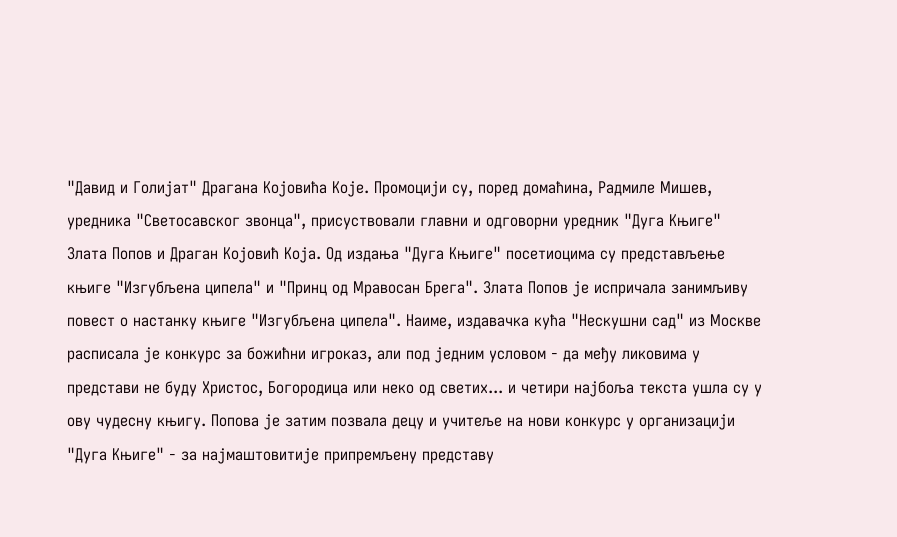"Давид и Голијат" Драгана Којовића Које. Промоцији су, поред домаћина, Радмиле Мишев, уредника "Светосавског звонца", присуствовали главни и одговорни уредник "Дуга Књиге" Злата Попов и Драган Којовић Која. Од издања "Дуга Књиге" посетиоцима су представљење књиге "Изгубљена ципела" и "Принц од Мравосан Брега". Злата Попов је испричала занимљиву повест о настанку књиге "Изгубљена ципела". Наиме, издавачка кућа "Нескушни сад" из Москве расписала је конкурс за божићни игроказ, али под једним условом - да међу ликовима у представи не буду Христос, Богородица или неко од светих... и четири најбоља текста ушла су у ову чудесну књигу. Попова је затим позвала децу и учитеље на нови конкурс у организацији "Дуга Књиге" - за најмаштовитије припремљену представу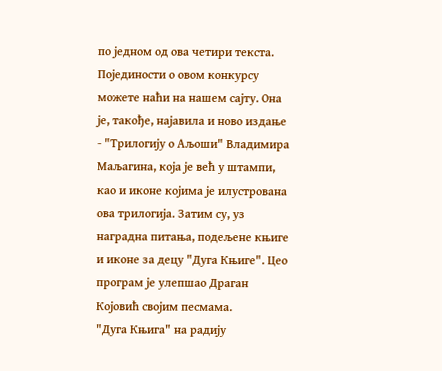по једном од ова четири текста. Појединости о овом конкурсу можете наћи на нашем сајту. Она је, такође, најавила и ново издање - "Трилогију о Аљоши" Владимира Маљагина, која је већ у штампи, као и иконе којима је илустрована ова трилогија. Затим су, уз наградна питања, подељене књиге и иконе за децу "Дуга Књиге". Цео програм је улепшао Драган Којовић својим песмама.
"Дуга Књига" на радију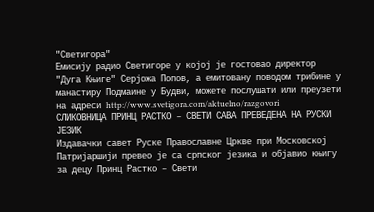"Светигора"
Емисију радио Светигоре у којој је гостовао директор "Дуга Књиге" Серјожа Попов, а емитовану поводом трибине у манастиру Подмаине у Будви, можете послушати или преузети на адреси http://www.svetigora.com/aktuelno/razgovori
СЛИКОВНИЦА ПРИНЦ РАСТКО – СВЕТИ САВА ПРЕВЕДЕНА НА РУСКИ ЈЕЗИК
Издавачки савет Руске Православне Цркве при Московској Патријаршији превео је са српског језика и објавио књигу за децу Принц Растко – Свети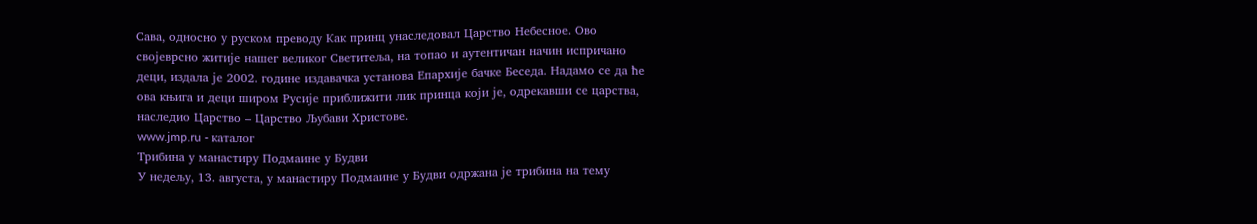Сава, односно у руском преводу Как принц унаследовал Царство Небесное. Ово својеврсно житије нашег великог Светитеља, на топао и аутентичан начин испричано деци, издала је 2002. године издавачка установа Епархије бачке Беседа. Надамо се да ће ова књига и деци широм Русије приближити лик принца који је, одрекавши се царства, наследио Царство – Царство Љубави Христове.
www.jmp.ru - каталог
Трибина у манастиру Подмаине у Будви
У недељу, 13. августа, у манастиру Подмаине у Будви одржана је трибина на тему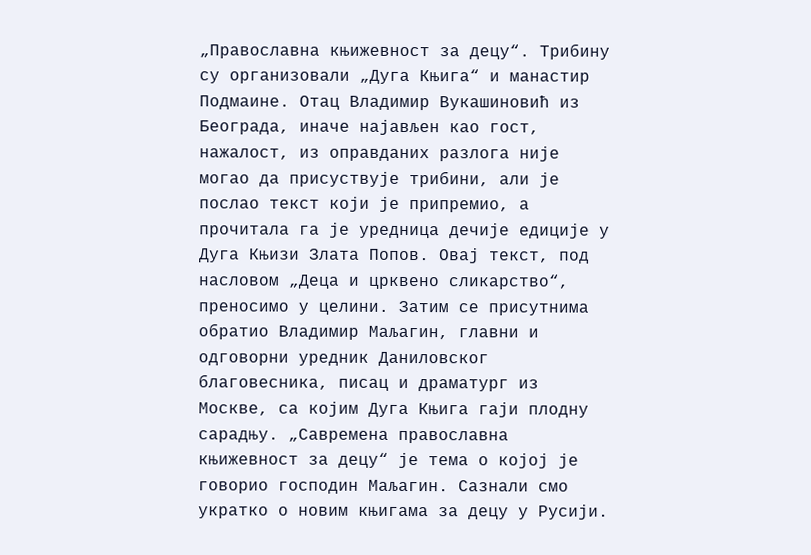„Православна књижевност за децу“. Трибину су организовали „Дуга Књига“ и манастир Подмаине. Отац Владимир Вукашиновић из Београда, иначе најављен као гост, нажалост, из оправданих разлога није могао да присуствује трибини, али је послао текст који је припремио, а прочитала га је уредница дечије едиције у Дуга Књизи Злата Попов. Овај текст, под насловом „Деца и црквено сликарство“, преносимо у целини. Затим се присутнима обратио Владимир Маљагин, главни и одговорни уредник Даниловског благовесника, писац и драматург из Москве, са којим Дуга Књига гаји плодну сарадњу. „Савремена православна књижевност за децу“ је тема о којој је говорио господин Маљагин. Сазнали смо укратко о новим књигама за децу у Русији.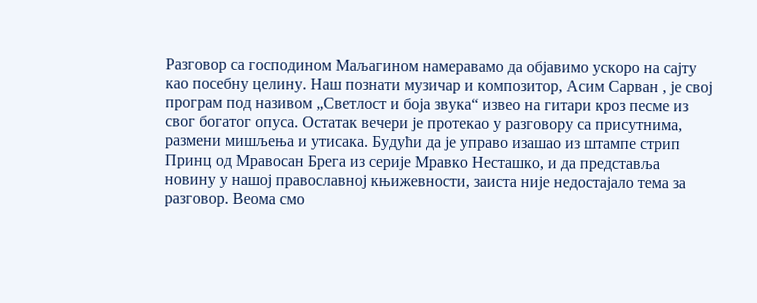Разговор са господином Маљагином намеравамо да објавимо ускоро на сајту као посебну целину. Наш познати музичар и композитор, Асим Сарван , је свој програм под називом „Светлост и боја звука“ извео на гитари кроз песме из свог богатог опуса. Остатак вечери је протекао у разговору са присутнима, размени мишљења и утисака. Будући да је управо изашао из штампе стрип Принц од Мравосан Брега из серије Мравко Несташко, и да представља новину у нашој православној књижевности, заиста није недостајало тема за разговор. Веома смо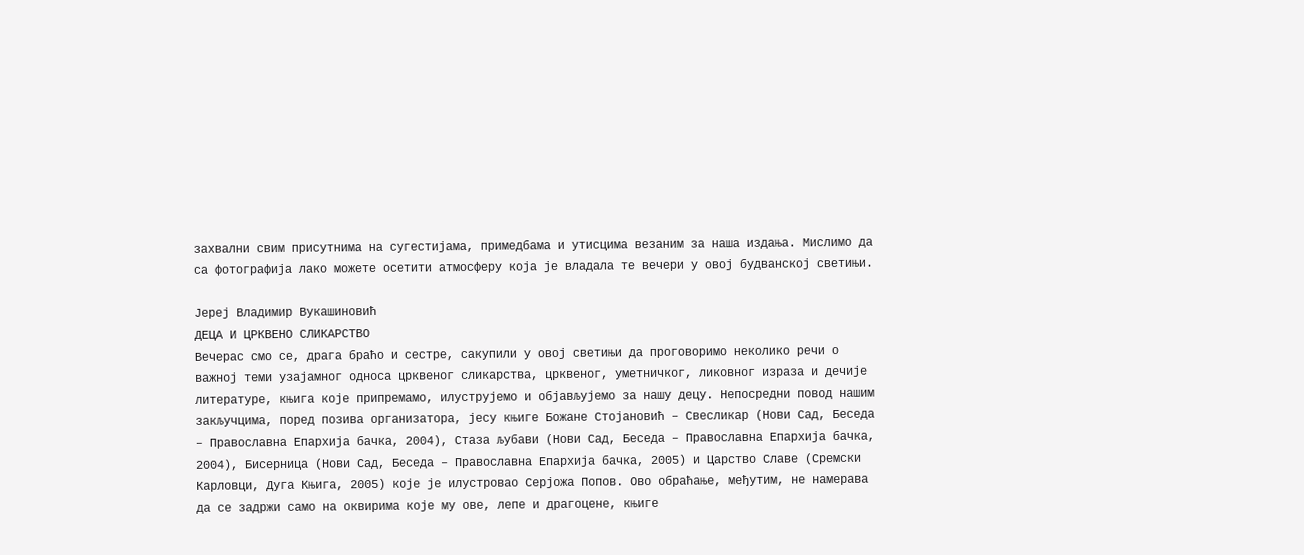захвални свим присутнима на сугестијама, примедбама и утисцима везаним за наша издања. Мислимо да са фотографија лако можете осетити атмосферу која је владала те вечери у овој будванској светињи.

Јереј Владимир Вукашиновић
ДЕЦА И ЦРКВЕНО СЛИКАРСТВО
Вечерас смо се, драга браћо и сестре, сакупили у овој светињи да проговоримо неколико речи о важној теми узајамног односа црквеног сликарства, црквеног, уметничког, ликовног израза и дечије литературе, књига које припремамо, илуструјемо и објављујемо за нашу децу. Непосредни повод нашим закључцима, поред позива организатора, јесу књиге Божане Стојановић – Свесликар (Нови Сад, Беседа – Православна Епархија бачка, 2004), Стаза љубави (Нови Сад, Беседа – Православна Епархија бачка, 2004), Бисерница (Нови Сад, Беседа – Православна Епархија бачка, 2005) и Царство Славе (Сремски Карловци, Дуга Књига, 2005) које је илустровао Серјожа Попов. Ово обраћање, међутим, не намерава да се задржи само на оквирима које му ове, лепе и драгоцене, књиге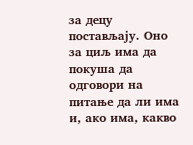за децу постављају. Оно за циљ има да покуша да одговори на питање да ли има и, ако има, какво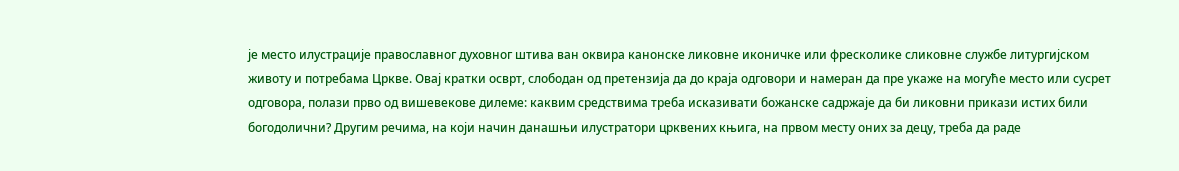је место илустрације православног духовног штива ван оквира канонске ликовне иконичке или фресколике сликовне службе литургијском животу и потребама Цркве. Овај кратки осврт, слободан од претензија да до краја одговори и намеран да пре укаже на могуће место или сусрет одговора, полази прво од вишевекове дилеме: каквим средствима треба исказивати божанске садржаје да би ликовни прикази истих били богодолични? Другим речима, на који начин данашњи илустратори црквених књига, на првом месту оних за децу, треба да раде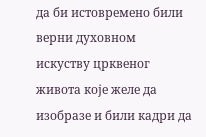да би истовремено били верни духовном искуству црквеног живота које желе да изобразе и били кадри да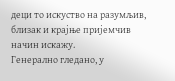деци то искуство на разумљив, близак и крајње пријемчив начин искажу.
Генерално гледано, у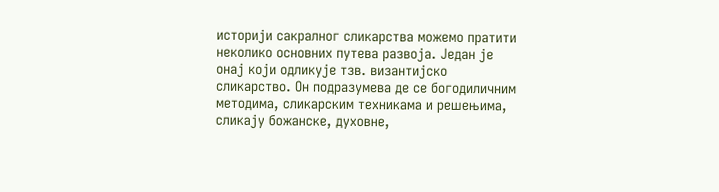историји сакралног сликарства можемо пратити неколико основних путева развоја. Један је онај који одликује тзв. византијско сликарство. Он подразумева де се богодиличним методима, сликарским техникама и решењима, сликају божанске, духовне,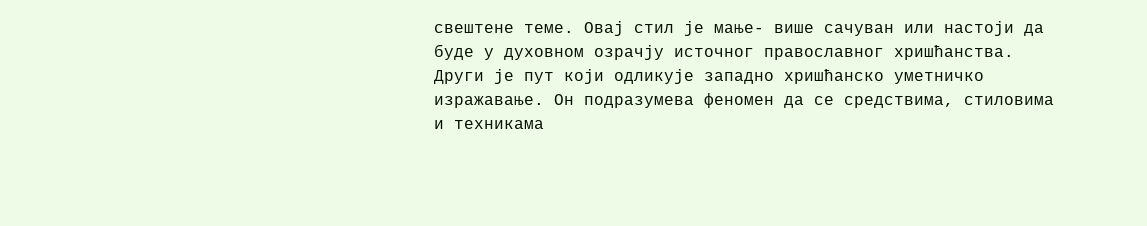свештене теме. Овај стил је мање- више сачуван или настоји да буде у духовном озрачју источног православног хришћанства. Други је пут који одликује западно хришћанско уметничко изражавање. Он подразумева феномен да се средствима, стиловима и техникама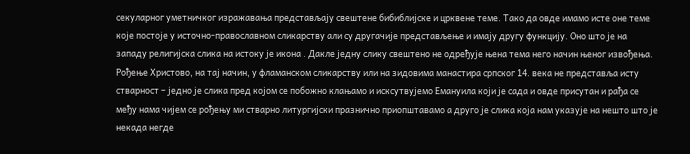секуларног уметничког изражавања представљају свештене бибиблијске и црквене теме. Тако да овде имамо исте оне теме које постоје у источно-православном сликарству али су другачије представљење и имају другу функцију. Оно што је на западу религијска слика на истоку је икона . Дакле једну слику свештено не одређује њена тема него начин њеног извођења. Рођење Христово, на тај начин, у фламанском сликарству или на зидовима манастира српског 14. века не представља исту стварност – једно је слика пред којом се побожно клањамо и исксутвујемо Емануила који је сада и овде присутан и рађа се међу нама чијем се рођењу ми стварно литургијски празнично приопштавамо а друго је слика која нам указује на нешто што је некада негде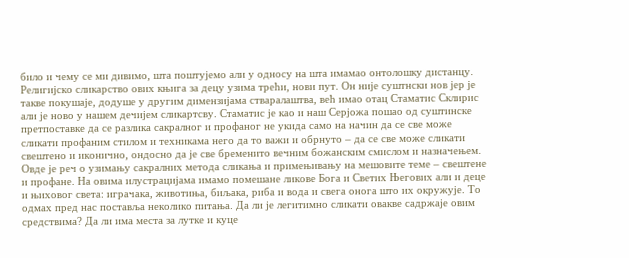било и чему се ми дивимо, шта поштујемо али у односу на шта имамао онтолошку дистанцу.
Религијско сликарство ових књига за децу узима трећи, нови пут. Он није суштнски нов јер је такве покушаје, додуше у другим димензијама стваралаштва, већ имао отац Стаматис Склирис али је ново у нашем дечијем сликартсву. Стаматис је као и наш Серјожа пошао од суштинске претпоставке да се разлика сакралног и профаног не укида само на начин да се све може сликати профаним стилом и техникама него да то важи и обрнуто – да се све може сликати свештено и иконично, ондосно да је све бременито вечним божанским смислом и назначењем. Овде је реч о узимању сакралних метода сликања и примењивању на мешовите теме – свештене и профане. На овима илустрацијама имамо помешане ликове Бога и Светих Његових али и деце и њиховог света: играчака, животиња, биљака, риба и вода и свега онога што их окружује. То одмах пред нас поставља неколико питања. Да ли је легитимно сликати овакве садржаје овим средствима? Да ли има места за лутке и куце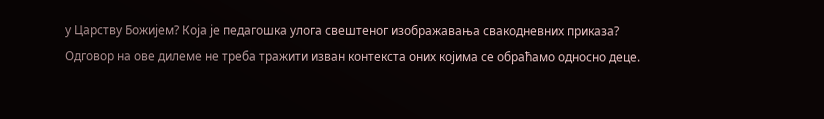у Царству Божијем? Која је педагошка улога свештеног изображавања свакодневних приказа?
Одговор на ове дилеме не треба тражити изван контекста оних којима се обраћамо односно деце.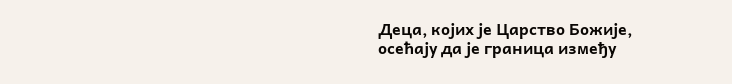Деца, којих је Царство Божије, осећају да је граница између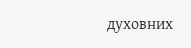духовних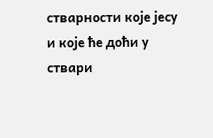стварности које јесу и које ће доћи у ствари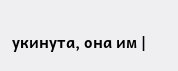укинута, она им |